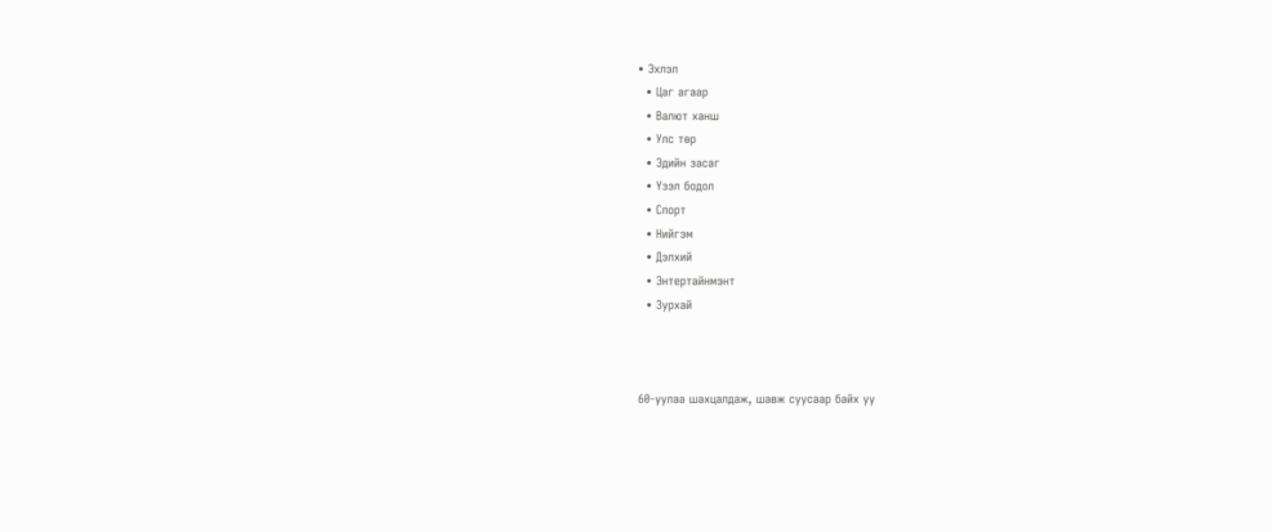• Эхлэл
  • Цаг агаар
  • Валют ханш
  • Улс төр
  • Эдийн засаг
  • Үзэл бодол
  • Спорт
  • Нийгэм
  • Дэлхий
  • Энтертайнмэнт
  • Зурхай



60-уулаа шахцалдаж, шавж суусаар байх уу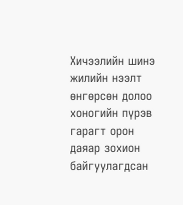Хичээлийн шинэ жилийн нээлт өнгөрсөн долоо хоногийн пүрэв гарагт орон даяар зохион байгуулагдсан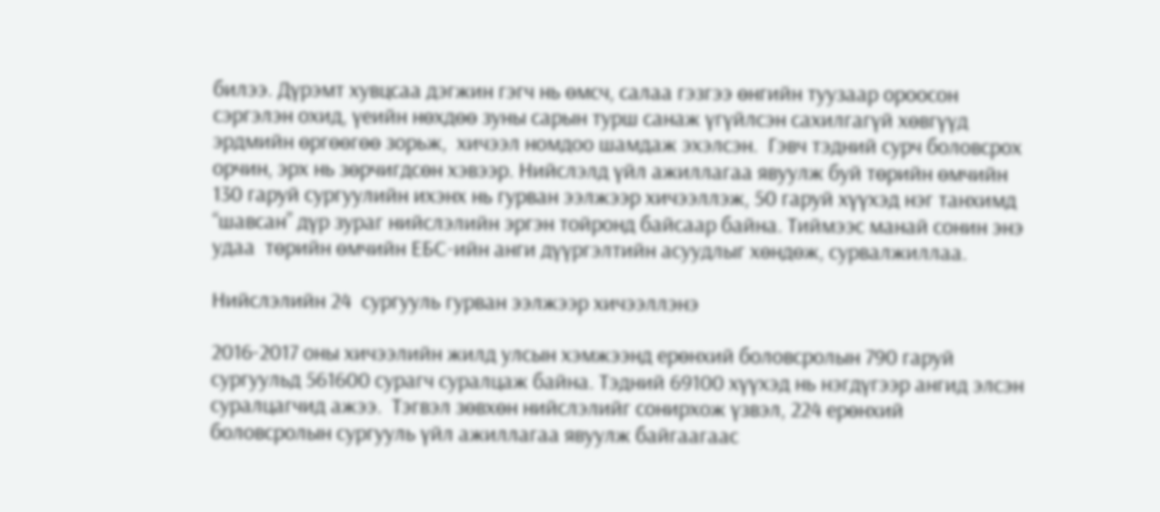билээ. Дүрэмт хувцсаа дэгжин гэгч нь өмсч, салаа гэзгээ өнгийн туузаар ороосон сэргэлэн охид, үеийн нөхдөө зуны сарын турш санаж үгүйлсэн сахилгагүй хөвгүүд эрдмийн өргөөгөө зорьж,  хичээл номдоо шамдаж эхэлсэн.  Гэвч тэдний сурч боловсрох орчин, эрх нь зөрчигдсөн хэвээр. Нийслэлд үйл ажиллагаа явуулж буй төрийн өмчийн 130 гаруй сургуулийн ихэнх нь гурван ээлжээр хичээллэж, 50 гаруй хүүхэд нэг танхимд “шавсан” дүр зураг нийслэлийн эргэн тойронд байсаар байна. Тиймээс манай сонин энэ удаа  төрийн өмчийн ЕБС-ийн анги дүүргэлтийн асуудлыг хөндөж, сурвалжиллаа.

Нийслэлийн 24  сургууль гурван ээлжээр хичээллэнэ

2016-2017 оны хичээлийн жилд улсын хэмжээнд ерөнхий боловсролын 790 гаруй сургуульд 561600 сурагч суралцаж байна. Тэдний 69100 хүүхэд нь нэгдүгээр ангид элсэн суралцагчид ажээ.  Тэгвэл зөвхөн нийслэлийг сонирхож үзвэл, 224 ерөнхий боловсролын сургууль үйл ажиллагаа явуулж байгаагаас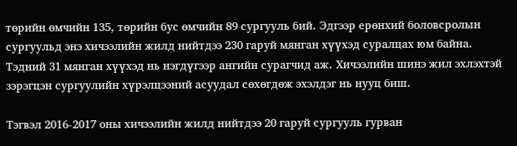төрийн өмчийн 135, төрийн бус өмчийн 89 сургууль бий. Эдгээр ерөнхий боловсролын сургуульд энэ хичээлийн жилд нийтдээ 230 гаруй мянган хүүхэд суралцах юм байна. Тэдний 31 мянган хүүхэд нь нэгдүгээр ангийн сурагчид аж. Хичээлийн шинэ жил эхлэхтэй зэрэгцэн сургуулийн хүрэлцээний асуудал сөхөгдөж эхэлдэг нь нууц биш.

Тэгвэл 2016-2017 оны хичээлийн жилд нийтдээ 20 гаруй сургууль гурван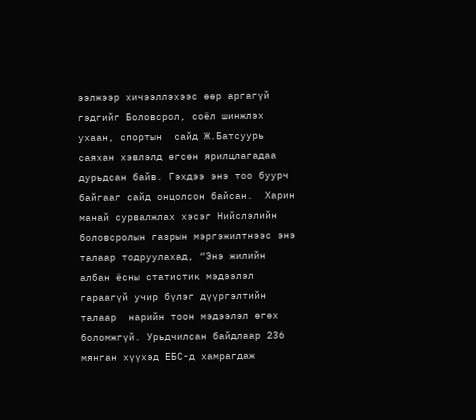ээлжээр хичээллэхээс өөр аргагүй гэдгийг Боловсрол, соёл шинжлэх ухаан, спортын  сайд Ж.Батсуурь саяхан хэвлэлд өгсөн ярилцлагадаа дурьдсан байв. Гэхдээ энэ тоо буурч байгааг сайд онцолсон байсан.  Харин манай сурвалжлах хэсэг Нийслэлийн боловсролын газрын мэргэжилтнээс энэ талаар тодруулахад, “Энэ жилийн албан ёсны статистик мэдээлэл гараагүй учир бүлэг дүүргэлтийн талаар  нарийн тоон мэдээлэл өгөх боломжгүй. Урьдчилсан байдлаар 236 мянган хүүхэд ЕБС-д хамрагдаж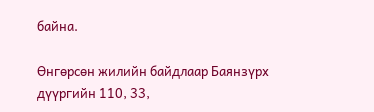байна.

Өнгөрсөн жилийн байдлаар Баянзүрх дүүргийн 110, 33,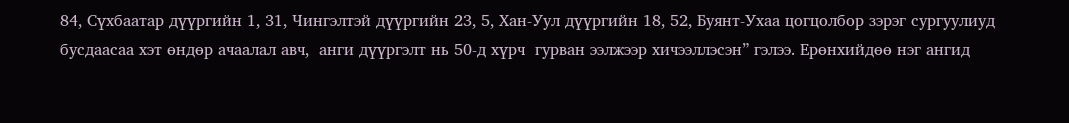84, Сүхбаатар дүүргийн 1, 31, Чингэлтэй дүүргийн 23, 5, Хан-Уул дүүргийн 18, 52, Буянт-Ухаа цогцолбор зэрэг сургуулиуд бусдаасаа хэт өндөр ачаалал авч,  анги дүүргэлт нь 50-д хүрч  гурван ээлжээр хичээллэсэн” гэлээ. Ерөнхийдөө нэг ангид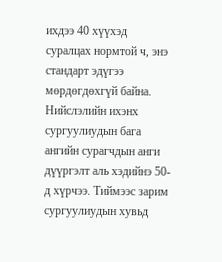ихдээ 40 хүүхэд суралцах нормтой ч, энэ стандарт эдүгээ мөрдөгдөхгүй байна.  Нийслэлийн ихэнх сургуулиудын бага ангийн сурагчдын анги дүүргэлт аль хэдийнэ 50-д хүрчээ. Тиймээс зарим сургуулиудын хувьд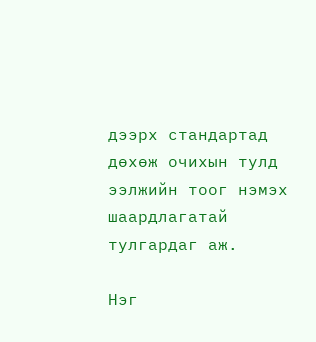дээрх стандартад дөхөж очихын тулд ээлжийн тоог нэмэх шаардлагатай тулгардаг аж.

Нэг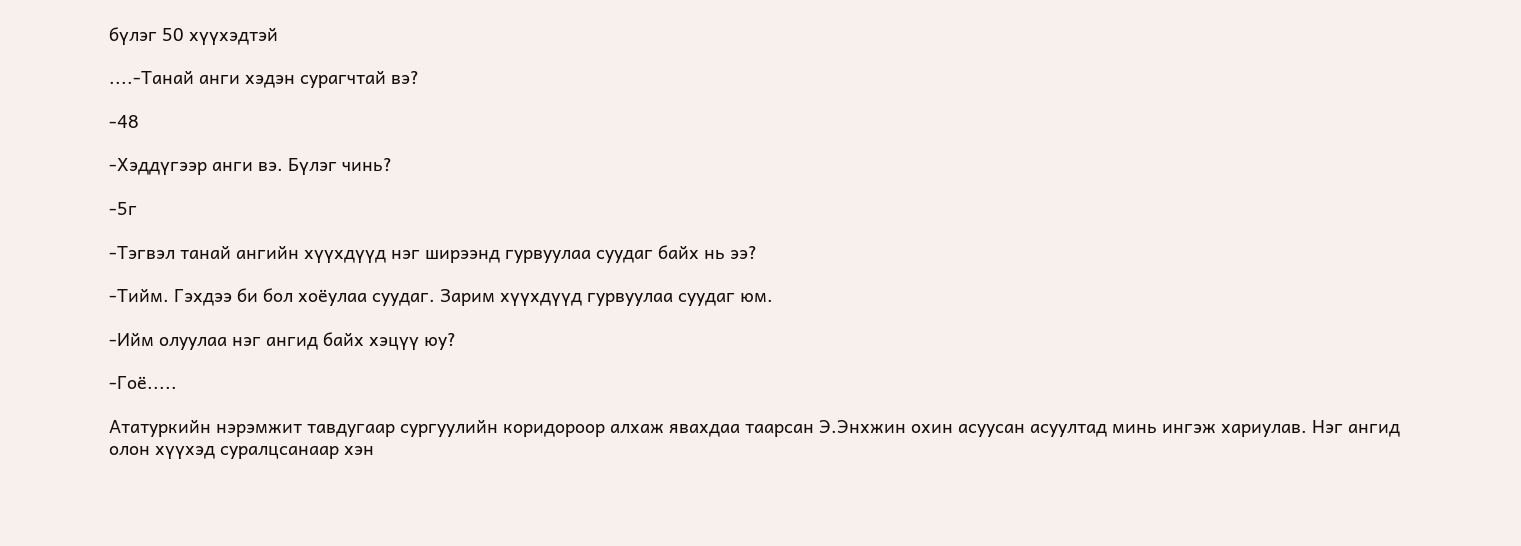бүлэг 50 хүүхэдтэй

....-Танай анги хэдэн сурагчтай вэ?

-48

-Хэддүгээр анги вэ. Бүлэг чинь?

-5г

-Тэгвэл танай ангийн хүүхдүүд нэг ширээнд гурвуулаа суудаг байх нь ээ?

-Тийм. Гэхдээ би бол хоёулаа суудаг. Зарим хүүхдүүд гурвуулаа суудаг юм.

-Ийм олуулаа нэг ангид байх хэцүү юу?

-Гоё.....

Ататуркийн нэрэмжит тавдугаар сургуулийн коридороор алхаж явахдаа таарсан Э.Энхжин охин асуусан асуултад минь ингэж хариулав. Нэг ангид олон хүүхэд суралцсанаар хэн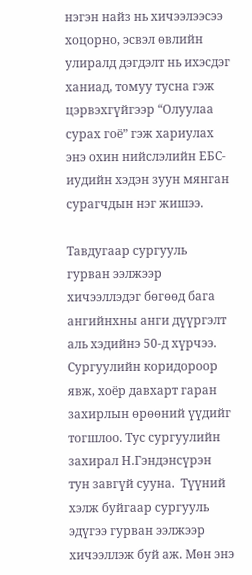нэгэн найз нь хичээлээсээ  хоцорно, эсвэл өвлийн улиралд дэгдэлт нь ихэсдэг ханиад, томуу тусна гэж цэрвэхгүйгээр “Олуулаа сурах гоё” гэж хариулах энэ охин нийслэлийн ЕБС-иудийн хэдэн зуун мянган сурагчдын нэг жишээ.

Тавдугаар сургууль гурван ээлжээр хичээллэдэг бөгөөд бага ангийнхны анги дүүргэлт аль хэдийнэ 50-д хүрчээ. Сургуулийн коридороор явж, хоёр давхарт гаран  захирлын өрөөний үүдийг тогшлоо. Тус сургуулийн захирал Н.Гэндэнсүрэн тун завгүй сууна.  Түүний хэлж буйгаар сургууль эдүгээ гурван ээлжээр хичээллэж буй аж. Мөн энэ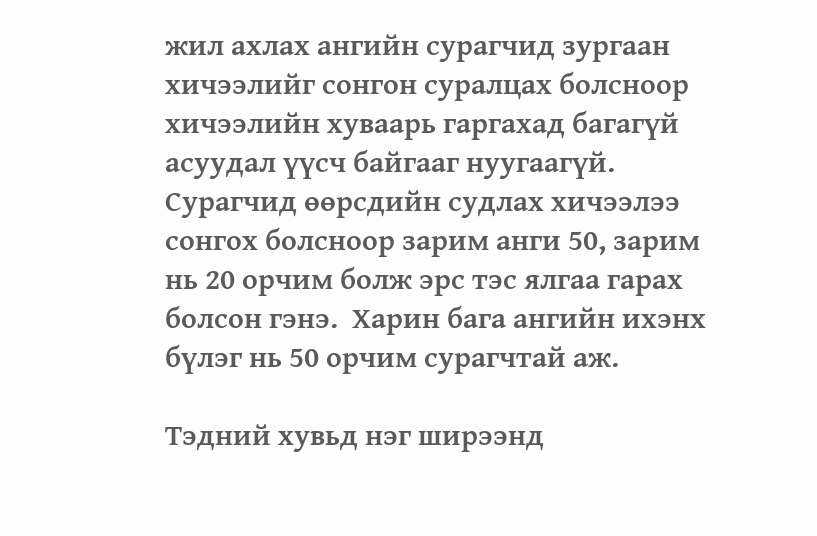жил ахлах ангийн сурагчид зургаан хичээлийг сонгон суралцах болсноор хичээлийн хуваарь гаргахад багагүй асуудал үүсч байгааг нуугаагүй.  Сурагчид өөрсдийн судлах хичээлээ сонгох болсноор зарим анги 50, зарим нь 20 орчим болж эрс тэс ялгаа гарах болсон гэнэ.  Харин бага ангийн ихэнх бүлэг нь 50 орчим сурагчтай аж.

Тэдний хувьд нэг ширээнд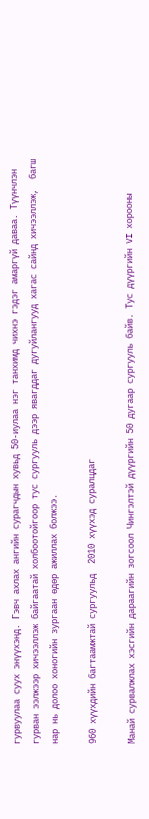гурвуулаа суух энүүхэнд. Гэвч ахлах ангийн сурагчдын хувьд 50-иулаа нэг танхимд чихнэ гэдэг амаргүй даваа. Түүнчлэн гурван ээлжээр хичээллэж байгаатай холбоотойгоор тус сургууль дээр явагддаг дугуйлангууд хагас сайнд хичээллэж,  багш нар нь долоо хоногийн зургаан өдөр ажиллах болжээ.

960 хүүхдийн багтаамжтай сургуульд  2010 хүүхэд суралцдаг

Манай сурвалжлах хэсгийн дараагийн зогсоол Чингэлтэй дүүргийн 50 дугаар сургууль байв. Тус дүүргийн VI хорооны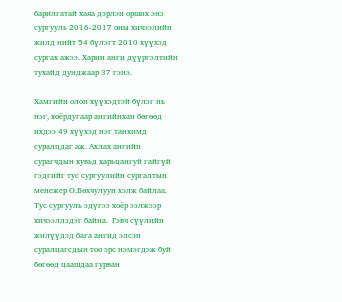барилгатай хаяа дэрлэн орших энэ сургууль 2016-2017 оны хичээлийн жилд нийт 54 бүлэгт 2010 хүүхэд сургах ажээ. Харин анги дүүргэлтийн тухайд дунджаар 37 гэнэ.

Хамгийн олон хүүхэдтэй бүлэг нь нэг, хоёрдугаар ангийнхан бөгөөд ихдээ 49 хүүхэд нэг танхимд суралцдаг аж. Ахлах ангийн сурагчдын хувьд харьцангуй гайгүй гэдгийг тус сургуулийн сургалтын менежер О.Бөхчулуун хэлж байлаа.  Тус сургууль эдүгээ хоёр ээлжээр хичээллэдэг байна.  Гэвч сүүлийн жилүүдэд бага ангид элсэн суралцагсдын тоо эрс нэмэгдэж буй бөгөөд цаашдаа гурван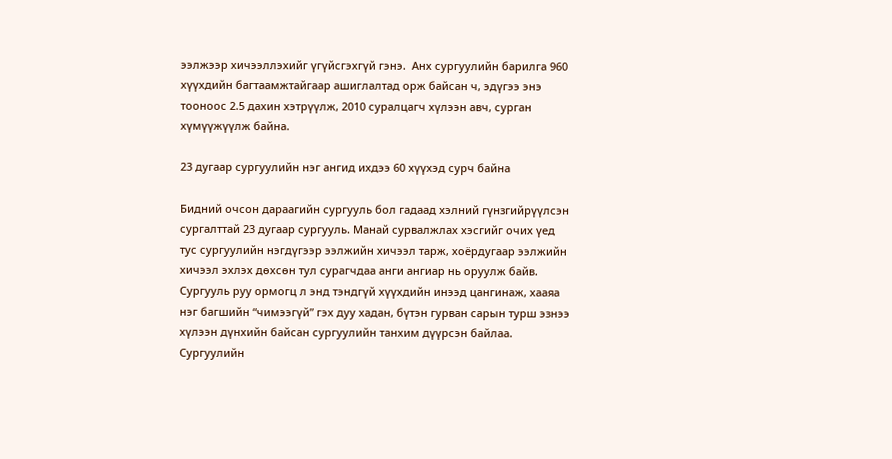ээлжээр хичээллэхийг үгүйсгэхгүй гэнэ.  Анх сургуулийн барилга 960 хүүхдийн багтаамжтайгаар ашиглалтад орж байсан ч, эдүгээ энэ тооноос 2.5 дахин хэтрүүлж, 2010 суралцагч хүлээн авч, сурган хүмүүжүүлж байна.

23 дугаар сургуулийн нэг ангид ихдээ 60 хүүхэд сурч байна

Бидний очсон дараагийн сургууль бол гадаад хэлний гүнзгийрүүлсэн сургалттай 23 дугаар сургууль. Манай сурвалжлах хэсгийг очих үед тус сургуулийн нэгдүгээр ээлжийн хичээл тарж, хоёрдугаар ээлжийн хичээл эхлэх дөхсөн тул сурагчдаа анги ангиар нь оруулж байв. Сургууль руу ормогц л энд тэндгүй хүүхдийн инээд цангинаж, хааяа нэг багшийн “чимээгүй” гэх дуу хадан, бүтэн гурван сарын турш эзнээ хүлээн дүнхийн байсан сургуулийн танхим дүүрсэн байлаа. Сургуулийн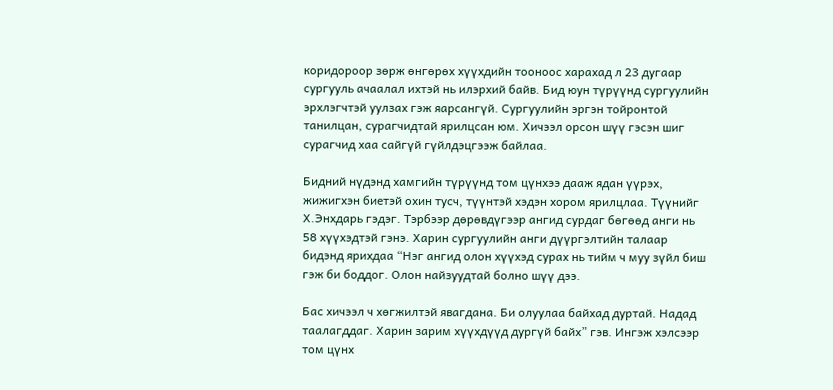коридороор зөрж өнгөрөх хүүхдийн тооноос харахад л 23 дугаар сургууль ачаалал ихтэй нь илэрхий байв. Бид юун түрүүнд сургуулийн эрхлэгчтэй уулзах гэж яарсангүй. Сургуулийн эргэн тойронтой танилцан, сурагчидтай ярилцсан юм. Хичээл орсон шүү гэсэн шиг сурагчид хаа сайгүй гүйлдэцгээж байлаа.

Бидний нүдэнд хамгийн түрүүнд том цүнхээ дааж ядан үүрэх, жижигхэн биетэй охин тусч, түүнтэй хэдэн хором ярилцлаа. Түүнийг  Х.Энхдарь гэдэг. Тэрбээр дөрөвдүгээр ангид сурдаг бөгөөд анги нь 58 хүүхэдтэй гэнэ. Харин сургуулийн анги дүүргэлтийн талаар бидэнд ярихдаа “Нэг ангид олон хүүхэд сурах нь тийм ч муу зүйл биш гэж би боддог. Олон найзуудтай болно шүү дээ.

Бас хичээл ч хөгжилтэй явагдана. Би олуулаа байхад дуртай. Надад таалагддаг. Харин зарим хүүхдүүд дургүй байх” гэв. Ингэж хэлсээр том цүнх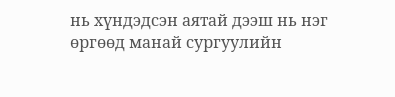нь хүндэдсэн аятай дээш нь нэг өргөөд манай сургуулийн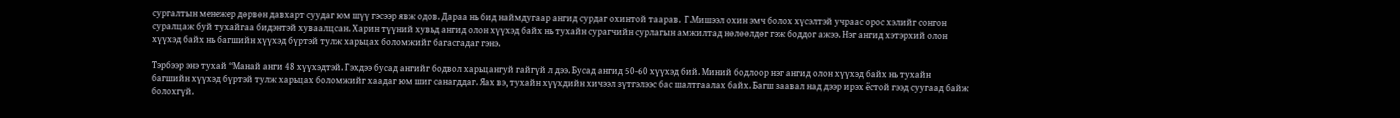сургалтын менежер дөрвөн давхарт суудаг юм шүү гэсээр явж одов. Дараа нь бид наймдугаар ангид сурдаг охинтой таарав.  Г.Мишээл охин эмч болох хүсэлтэй учраас орос хэлийг сонгон суралцаж буй тухайгаа бидэнтэй хуваалцсан. Харин түүний хувьд ангид олон хүүхэд байх нь тухайн сурагчийн сурлагын амжилтад нөлөөлдөг гэж боддог ажээ. Нэг ангид хэтэрхий олон хүүхэд байх нь багшийн хүүхэд бүртэй тулж харьцах боломжийг багасгадаг гэнэ.

Тэрбээр энэ тухай “Манай анги 48 хүүхэдтэй. Гэхдээ бусад ангийг бодвол харьцангуй гайгүй л дээ. Бусад ангид 50-60 хүүхэд бий. Миний бодлоор нэг ангид олон хүүхэд байх нь тухайн багшийн хүүхэд бүртэй тулж харьцах боломжийг хаадаг юм шиг санагддаг. Яах вэ, тухайн хүүхдийн хичээл зүтгэлээс бас шалтгаалах байх. Багш заавал над дээр ирэх ёстой гээд суугаад байж болохгүй.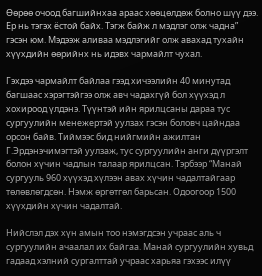Өөрөө очоод багшийнхаа араас хөөцөлдөж болно шүү дээ. Ер нь тэгэх ёстой байх. Тэгж байж л мэдлэг олж чадна” гэсэн юм. Мэдээж аливаа мэдлэгийг олж авахад тухайн хүүхдийн өөрийнх нь идэвх чармайлт чухал.

Гэхдээ чармайлт байлаа гээд хичээлийн 40 минутад багшаас хэрэгтэйгээ олж авч чадахгүй бол хүүхэд л хохироод үлдэнэ. Түүнтэй ийн ярилцсаны дараа тус сургуулийн менежертэй уулзах гэсэн боловч цайндаа орсон байв. Тиймээс бид нийгмийн ажилтан Г.Эрдэнэчимэгтэй уулзаж, тус сургуулийн анги дүүргэлт болон хүчин чадлын талаар ярилцсан. Тэрбээр “Манай сургууль 960 хүүхэд хүлээн авах хүчин чадалтайгаар төлөвлөгдсөн. Нэмж өргөтгөл барьсан. Одоогоор 1500 хүүхдийн хүчин чадалтай.

Нийслэл дэх хүн амын тоо нэмэгдсэн учраас аль ч сургуулийн ачаалал их байгаа. Манай сургуулийн хувьд гадаад хэлний сургалттай учраас харьяа гэхээс илүү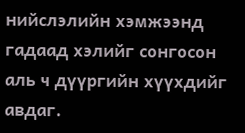нийслэлийн хэмжээнд гадаад хэлийг сонгосон аль ч дүүргийн хүүхдийг авдаг.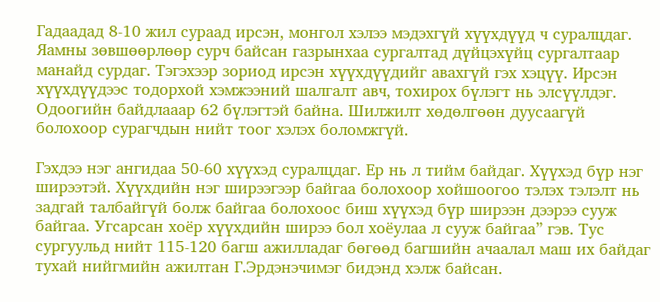Гадаадад 8-10 жил сураад ирсэн, монгол хэлээ мэдэхгүй хүүхдүүд ч суралцдаг. Яамны зөвшөөрлөөр сурч байсан газрынхаа сургалтад дүйцэхүйц сургалтаар манайд сурдаг. Тэгэхээр зориод ирсэн хүүхдүүдийг авахгүй гэх хэцүү. Ирсэн хүүхдүүдээс тодорхой хэмжээний шалгалт авч, тохирох бүлэгт нь элсүүлдэг. Одоогийн байдлааар 62 бүлэгтэй байна. Шилжилт хөдөлгөөн дуусаагүй болохоор сурагчдын нийт тоог хэлэх боломжгүй.

Гэхдээ нэг ангидаа 50-60 хүүхэд суралцдаг. Ер нь л тийм байдаг. Хүүхэд бүр нэг ширээтэй. Хүүхдийн нэг ширээгээр байгаа болохоор хойшоогоо тэлэх тэлэлт нь задгай талбайгүй болж байгаа болохоос биш хүүхэд бүр ширээн дээрээ сууж байгаа. Угсарсан хоёр хүүхдийн ширээ бол хоёулаа л сууж байгаа” гэв. Тус сургуульд нийт 115-120 багш ажилладаг бөгөөд багшийн ачаалал маш их байдаг тухай нийгмийн ажилтан Г.Эрдэнэчимэг бидэнд хэлж байсан.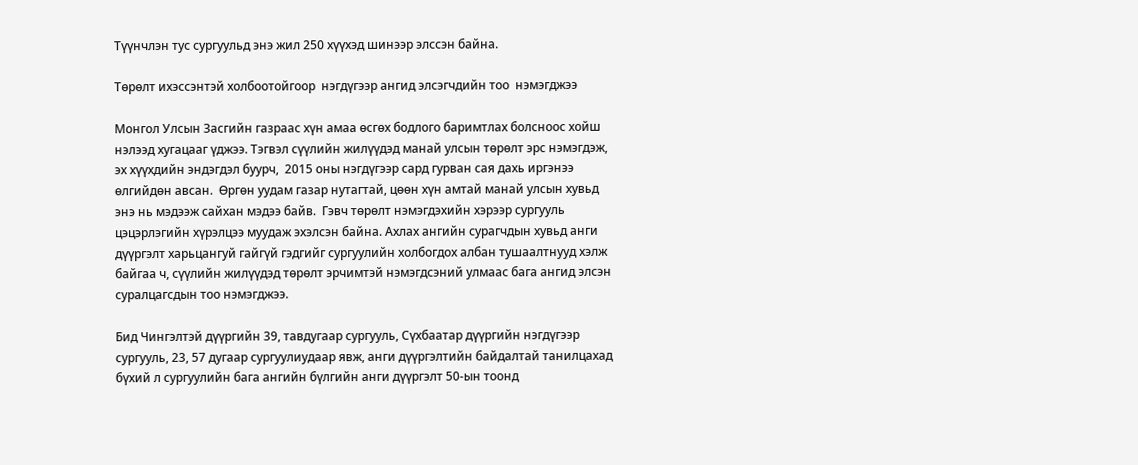Түүнчлэн тус сургуульд энэ жил 250 хүүхэд шинээр элссэн байна.

Төрөлт ихэссэнтэй холбоотойгоор  нэгдүгээр ангид элсэгчдийн тоо  нэмэгджээ

Монгол Улсын Засгийн газраас хүн амаа өсгөх бодлого баримтлах болсноос хойш нэлээд хугацааг үджээ. Тэгвэл сүүлийн жилүүдэд манай улсын төрөлт эрс нэмэгдэж, эх хүүхдийн эндэгдэл буурч,  2015 оны нэгдүгээр сард гурван сая дахь иргэнээ өлгийдөн авсан.  Өргөн уудам газар нутагтай, цөөн хүн амтай манай улсын хувьд энэ нь мэдээж сайхан мэдээ байв.  Гэвч төрөлт нэмэгдэхийн хэрээр сургууль цэцэрлэгийн хүрэлцээ муудаж эхэлсэн байна. Ахлах ангийн сурагчдын хувьд анги дүүргэлт харьцангуй гайгүй гэдгийг сургуулийн холбогдох албан тушаалтнууд хэлж байгаа ч, сүүлийн жилүүдэд төрөлт эрчимтэй нэмэгдсэний улмаас бага ангид элсэн суралцагсдын тоо нэмэгджээ.

Бид Чингэлтэй дүүргийн 39, тавдугаар сургууль, Сүхбаатар дүүргийн нэгдүгээр сургууль, 23, 57 дугаар сургуулиудаар явж, анги дүүргэлтийн байдалтай танилцахад бүхий л сургуулийн бага ангийн бүлгийн анги дүүргэлт 50-ын тоонд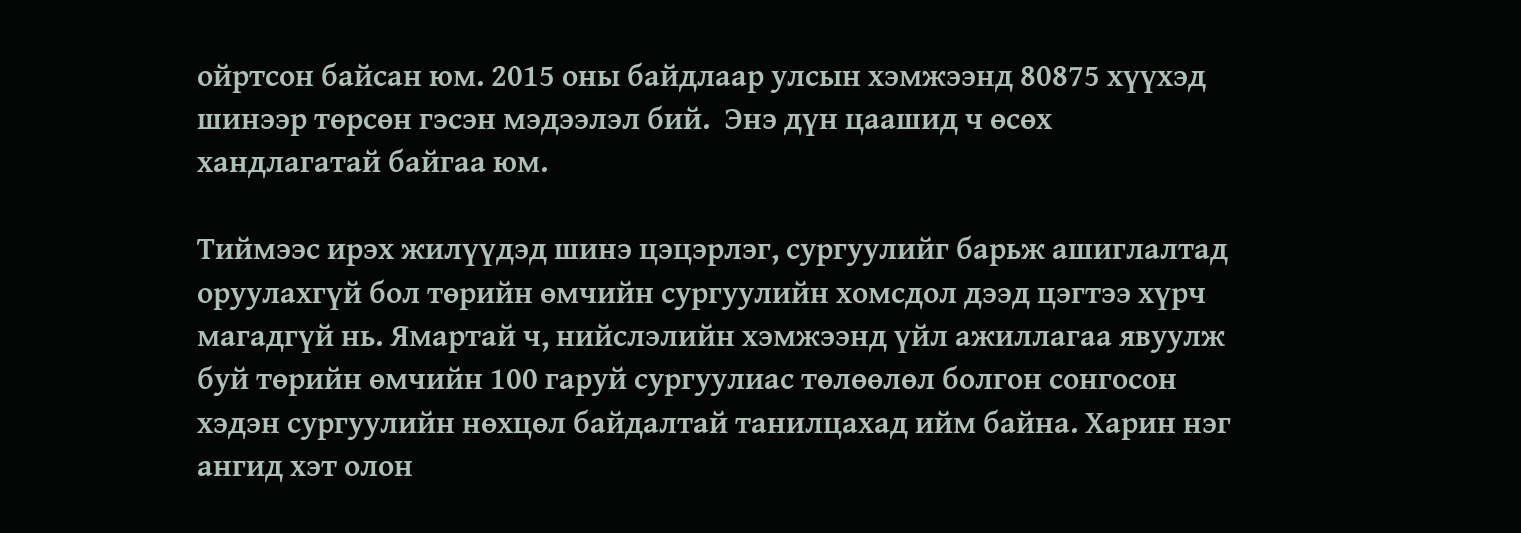ойртсон байсан юм. 2015 оны байдлаар улсын хэмжээнд 80875 хүүхэд шинээр төрсөн гэсэн мэдээлэл бий.  Энэ дүн цаашид ч өсөх хандлагатай байгаа юм.

Тиймээс ирэх жилүүдэд шинэ цэцэрлэг, сургуулийг барьж ашиглалтад оруулахгүй бол төрийн өмчийн сургуулийн хомсдол дээд цэгтээ хүрч магадгүй нь. Ямартай ч, нийслэлийн хэмжээнд үйл ажиллагаа явуулж буй төрийн өмчийн 100 гаруй сургуулиас төлөөлөл болгон сонгосон хэдэн сургуулийн нөхцөл байдалтай танилцахад ийм байна. Харин нэг ангид хэт олон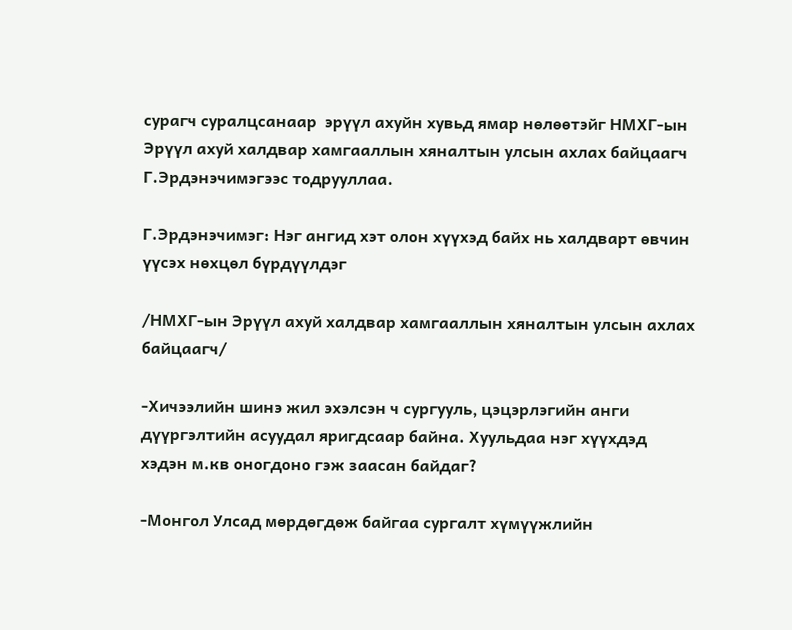сурагч суралцсанаар  эрүүл ахуйн хувьд ямар нөлөөтэйг НМХГ-ын Эрүүл ахуй халдвар хамгааллын хяналтын улсын ахлах байцаагч Г.Эрдэнэчимэгээс тодрууллаа.

Г.Эрдэнэчимэг: Нэг ангид хэт олон хүүхэд байх нь халдварт өвчин үүсэх нөхцөл бүрдүүлдэг

/НМХГ-ын Эрүүл ахуй халдвар хамгааллын хяналтын улсын ахлах байцаагч/

-Хичээлийн шинэ жил эхэлсэн ч сургууль, цэцэрлэгийн анги дүүргэлтийн асуудал яригдсаар байна. Хуульдаа нэг хүүхдэд хэдэн м.кв оногдоно гэж заасан байдаг?

-Монгол Улсад мөрдөгдөж байгаа сургалт хүмүүжлийн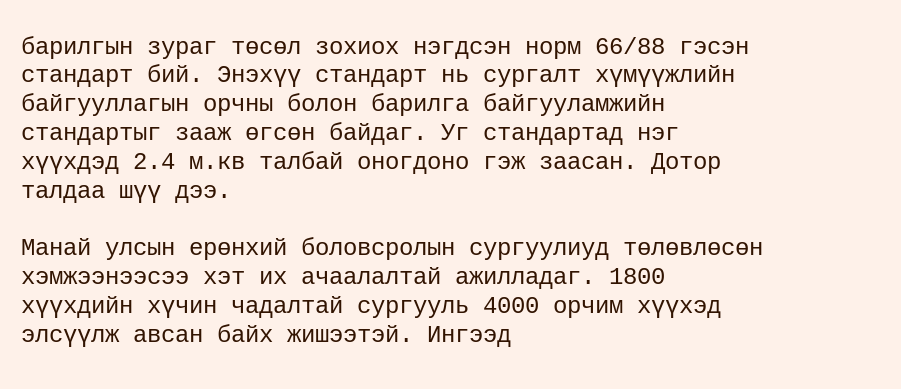барилгын зураг төсөл зохиох нэгдсэн норм 66/88 гэсэн стандарт бий. Энэхүү стандарт нь сургалт хүмүүжлийн байгууллагын орчны болон барилга байгууламжийн стандартыг зааж өгсөн байдаг. Уг стандартад нэг хүүхдэд 2.4 м.кв талбай оногдоно гэж заасан. Дотор талдаа шүү дээ.

Манай улсын ерөнхий боловсролын сургуулиуд төлөвлөсөн хэмжээнээсээ хэт их ачаалалтай ажилладаг. 1800 хүүхдийн хүчин чадалтай сургууль 4000 орчим хүүхэд элсүүлж авсан байх жишээтэй. Ингээд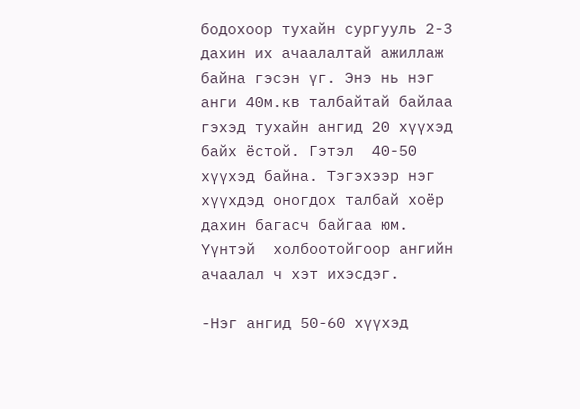бодохоор тухайн сургууль 2-3 дахин их ачаалалтай ажиллаж байна гэсэн үг. Энэ нь нэг анги 40м.кв талбайтай байлаа гэхэд тухайн ангид 20 хүүхэд байх ёстой. Гэтэл  40-50 хүүхэд байна. Тэгэхээр нэг хүүхдэд оногдох талбай хоёр дахин багасч байгаа юм. Үүнтэй  холбоотойгоор ангийн ачаалал ч хэт ихэсдэг.

-Нэг ангид 50-60 хүүхэд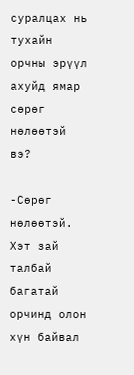суралцах нь тухайн орчны эрүүл ахуйд ямар сөрөг нөлөөтэй вэ?

-Сөрөг нөлөөтэй. Хэт зай талбай багатай орчинд олон хүн байвал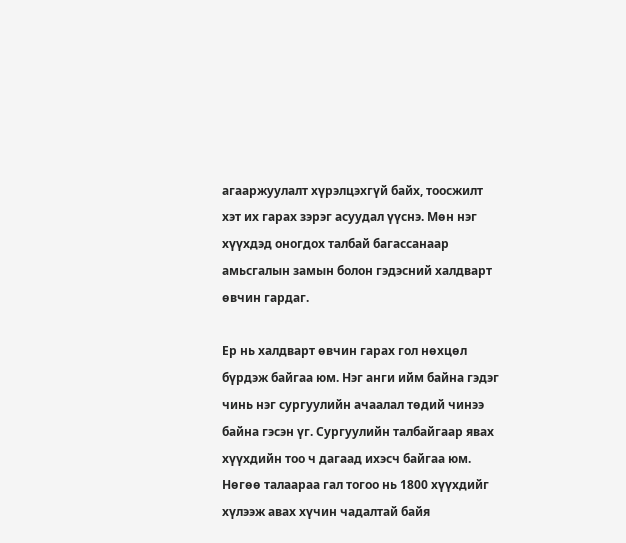агааржуулалт хүрэлцэхгүй байх, тоосжилт хэт их гарах зэрэг асуудал үүснэ. Мөн нэг хүүхдэд оногдох талбай багассанаар амьсгалын замын болон гэдэсний халдварт өвчин гардаг.

Ер нь халдварт өвчин гарах гол нөхцөл бүрдэж байгаа юм. Нэг анги ийм байна гэдэг чинь нэг сургуулийн ачаалал төдий чинээ байна гэсэн үг. Сургуулийн талбайгаар явах хүүхдийн тоо ч дагаад ихэсч байгаа юм. Нөгөө талаараа гал тогоо нь 1800 хүүхдийг хүлээж авах хүчин чадалтай байя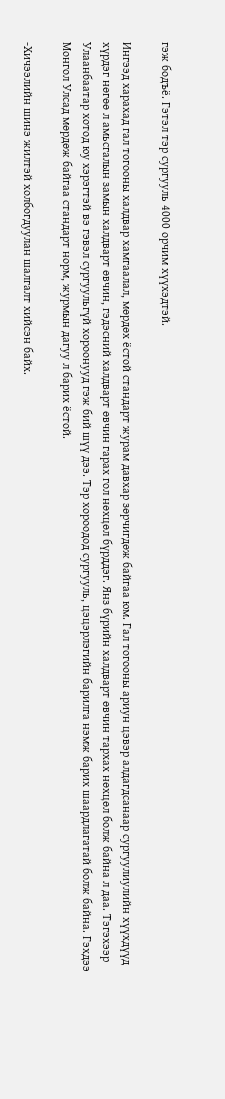гэж бодъё. Гэтэл тэр сургууль 4000 орчим хүүхэдтэй.

Ингээд харахад гал тогооны халдвар хамгаалал, мөрдөх ёстой стандарт журам давхар зөрчигдөж байгаа юм. Гал тогооны ариун цэвэр алдагдсанаар сургуулиулийн хүүхдүүд хүрдэг нөгөө л амьсгалын замын халдварт өвчин, гэдэсний халдварт өвчин гарах гол нөхцөл бүрддэг. Янз бүрийн халдварт өвчин тархах нөхцөл болж байна л даа. Тэгэхээр Улаанбаатар хотод юу хэрэгтэй вэ гэвэл сургуульгүй хороонууд гэж бий шүү дээ. Тэр хороодод сургууль, цэцэрлэгийн барилга нэмж барих шаардлагатай болж байна. Гэхдээ Монгол Улсад мөрдөж байгаа стандарт норм, журмын дагуу л барих ёстой.

-Хичээлийн шинэ жилтэй холбогдуулан шалгалт хийсэн байх.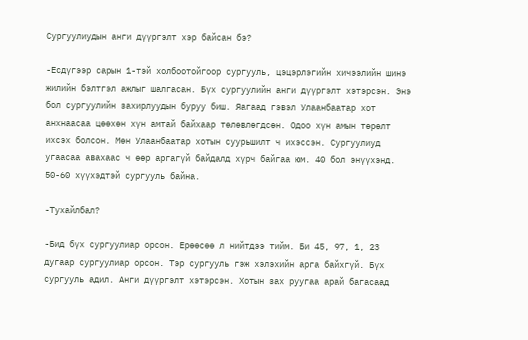Сургуулиудын анги дүүргэлт хэр байсан бэ?

-Есдүгээр сарын 1-тэй холбоотойгоор сургууль, цэцэрлэгийн хичээлийн шинэ жилийн бэлтгэл ажлыг шалгасан. Бүх сургуулийн анги дүүргэлт хэтэрсэн. Энэ бол сургуулийн захирлуудын буруу биш. Яагаад гэвэл Улаанбаатар хот анхнаасаа цөөхөн хүн амтай байхаар төлөвлөгдсөн. Одоо хүн амын төрөлт ихсэх болсон. Мөн Улаанбаатар хотын суурьшилт ч ихэссэн. Сургуулиуд угаасаа авахаас ч өөр аргагүй байдалд хүрч байгаа юм. 40 бол энүүхэнд. 50-60 хүүхэдтэй сургууль байна.

-Тухайлбал?

-Бид бүх сургуулиар орсон. Ерөөсөө л нийтдээ тийм. Би 45, 97, 1, 23 дугаар сургуулиар орсон. Тэр сургууль гэж хэлэхийн арга байхгүй. Бүх сургууль адил. Анги дүүргэлт хэтэрсэн. Хотын зах руугаа арай багасаад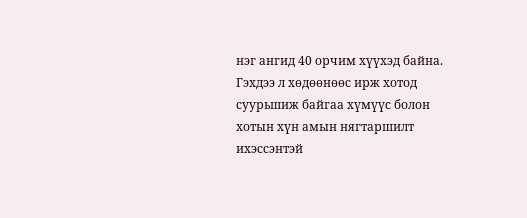нэг ангид 40 орчим хүүхэд байна. Гэхдээ л хөдөөнөөс ирж хотод суурьшиж байгаа хүмүүс болон хотын хүн амын нягтаршилт ихэссэнтэй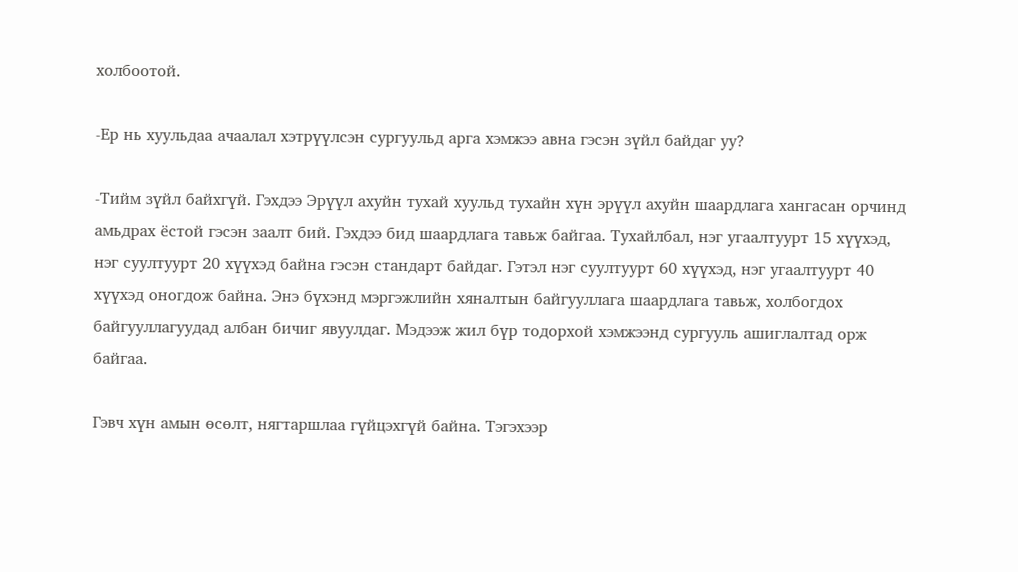холбоотой.

-Ер нь хуульдаа ачаалал хэтрүүлсэн сургуульд арга хэмжээ авна гэсэн зүйл байдаг уу?

-Тийм зүйл байхгүй. Гэхдээ Эрүүл ахуйн тухай хуульд тухайн хүн эрүүл ахуйн шаардлага хангасан орчинд амьдрах ёстой гэсэн заалт бий. Гэхдээ бид шаардлага тавьж байгаа. Тухайлбал, нэг угаалтуурт 15 хүүхэд, нэг суултуурт 20 хүүхэд байна гэсэн стандарт байдаг. Гэтэл нэг суултуурт 60 хүүхэд, нэг угаалтуурт 40 хүүхэд оногдож байна. Энэ бүхэнд мэргэжлийн хяналтын байгууллага шаардлага тавьж, холбогдох байгууллагуудад албан бичиг явуулдаг. Мэдээж жил бүр тодорхой хэмжээнд сургууль ашиглалтад орж байгаа.

Гэвч хүн амын өсөлт, нягтаршлаа гүйцэхгүй байна. Тэгэхээр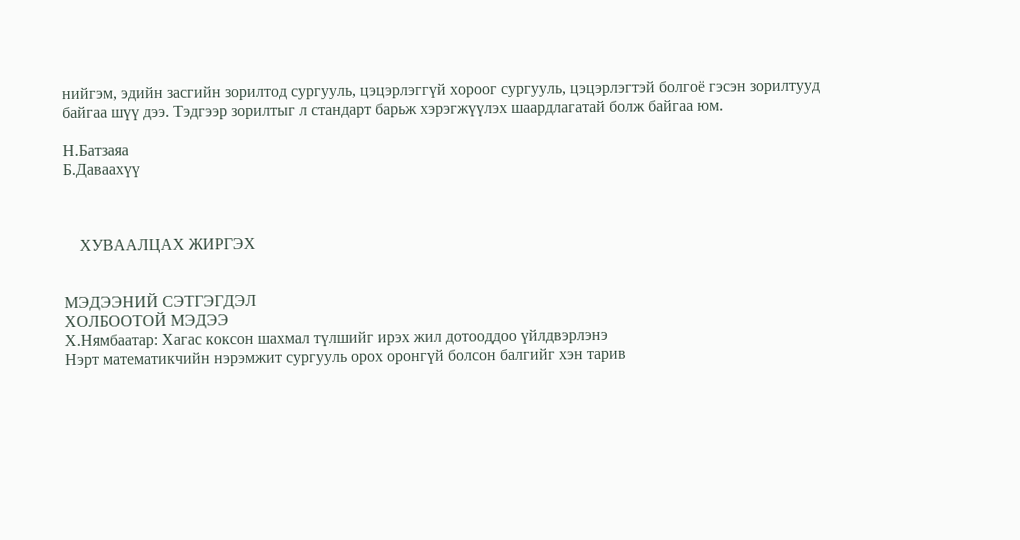нийгэм, эдийн засгийн зорилтод сургууль, цэцэрлэггүй хороог сургууль, цэцэрлэгтэй болгоё гэсэн зорилтууд байгаа шүү дээ. Тэдгээр зорилтыг л стандарт барьж хэрэгжүүлэх шаардлагатай болж байгаа юм.

Н.Батзаяа
Б.Даваахүү



    ХУВААЛЦАХ ЖИРГЭХ


МЭДЭЭНИЙ СЭТГЭГДЭЛ
ХОЛБООТОЙ МЭДЭЭ
Х.Нямбаатар: Хагас коксон шахмал түлшийг ирэх жил дотооддоо үйлдвэрлэнэ
Нэрт математикчийн нэрэмжит сургууль орох оронгүй болсон балгийг хэн тарив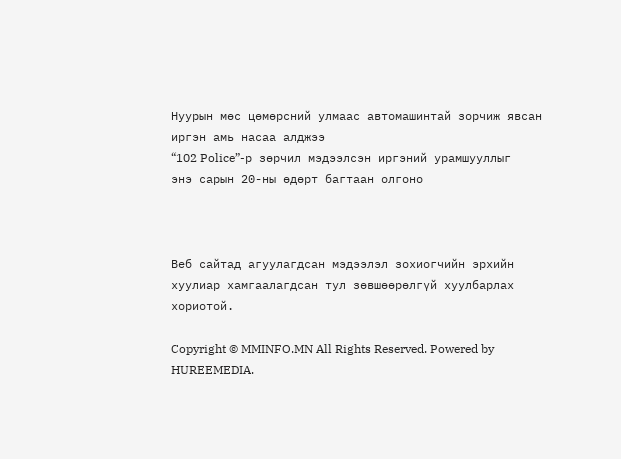Нуурын мөс цөмөрсний улмаас автомашинтай зорчиж явсан иргэн амь насаа алджээ
“102 Police”-р зөрчил мэдээлсэн иргэний урамшууллыг энэ сарын 20-ны өдөрт багтаан олгоно



Веб сайтад агуулагдсан мэдээлэл зохиогчийн эрхийн хуулиар хамгаалагдсан тул зөвшөөрөлгүй хуулбарлах хориотой.

Copyright © MMINFO.MN All Rights Reserved. Powered by HUREEMEDIA.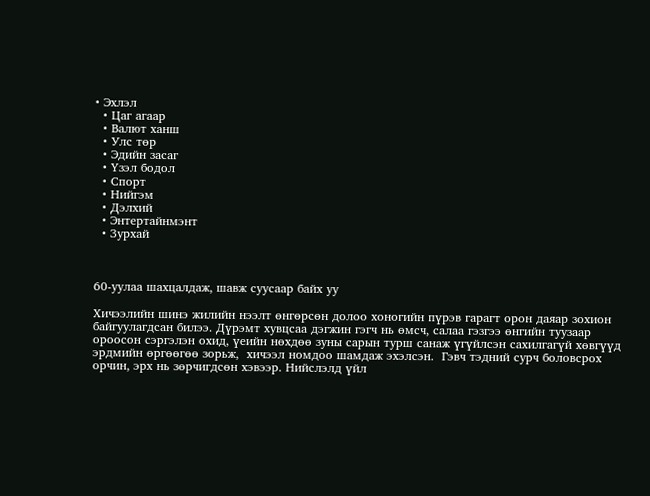• Эхлэл
  • Цаг агаар
  • Валют ханш
  • Улс төр
  • Эдийн засаг
  • Үзэл бодол
  • Спорт
  • Нийгэм
  • Дэлхий
  • Энтертайнмэнт
  • Зурхай



60-уулаа шахцалдаж, шавж суусаар байх уу

Хичээлийн шинэ жилийн нээлт өнгөрсөн долоо хоногийн пүрэв гарагт орон даяар зохион байгуулагдсан билээ. Дүрэмт хувцсаа дэгжин гэгч нь өмсч, салаа гэзгээ өнгийн туузаар ороосон сэргэлэн охид, үеийн нөхдөө зуны сарын турш санаж үгүйлсэн сахилгагүй хөвгүүд эрдмийн өргөөгөө зорьж,  хичээл номдоо шамдаж эхэлсэн.  Гэвч тэдний сурч боловсрох орчин, эрх нь зөрчигдсөн хэвээр. Нийслэлд үйл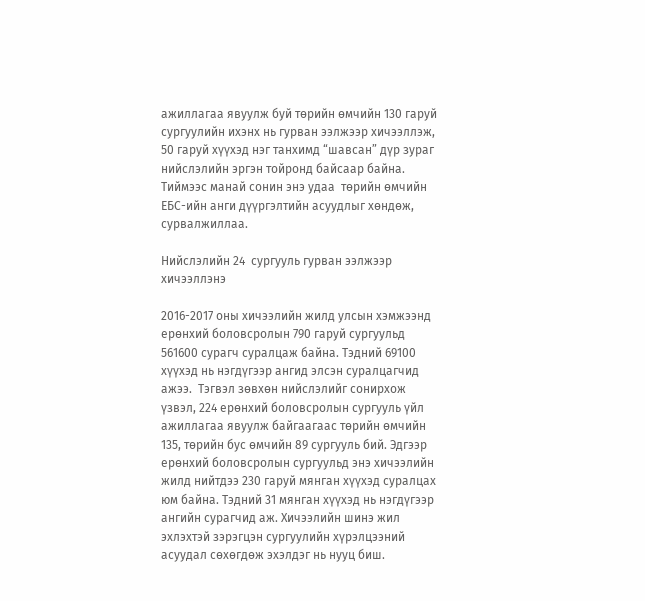ажиллагаа явуулж буй төрийн өмчийн 130 гаруй сургуулийн ихэнх нь гурван ээлжээр хичээллэж, 50 гаруй хүүхэд нэг танхимд “шавсан” дүр зураг нийслэлийн эргэн тойронд байсаар байна. Тиймээс манай сонин энэ удаа  төрийн өмчийн ЕБС-ийн анги дүүргэлтийн асуудлыг хөндөж, сурвалжиллаа.

Нийслэлийн 24  сургууль гурван ээлжээр хичээллэнэ

2016-2017 оны хичээлийн жилд улсын хэмжээнд ерөнхий боловсролын 790 гаруй сургуульд 561600 сурагч суралцаж байна. Тэдний 69100 хүүхэд нь нэгдүгээр ангид элсэн суралцагчид ажээ.  Тэгвэл зөвхөн нийслэлийг сонирхож үзвэл, 224 ерөнхий боловсролын сургууль үйл ажиллагаа явуулж байгаагаас төрийн өмчийн 135, төрийн бус өмчийн 89 сургууль бий. Эдгээр ерөнхий боловсролын сургуульд энэ хичээлийн жилд нийтдээ 230 гаруй мянган хүүхэд суралцах юм байна. Тэдний 31 мянган хүүхэд нь нэгдүгээр ангийн сурагчид аж. Хичээлийн шинэ жил эхлэхтэй зэрэгцэн сургуулийн хүрэлцээний асуудал сөхөгдөж эхэлдэг нь нууц биш.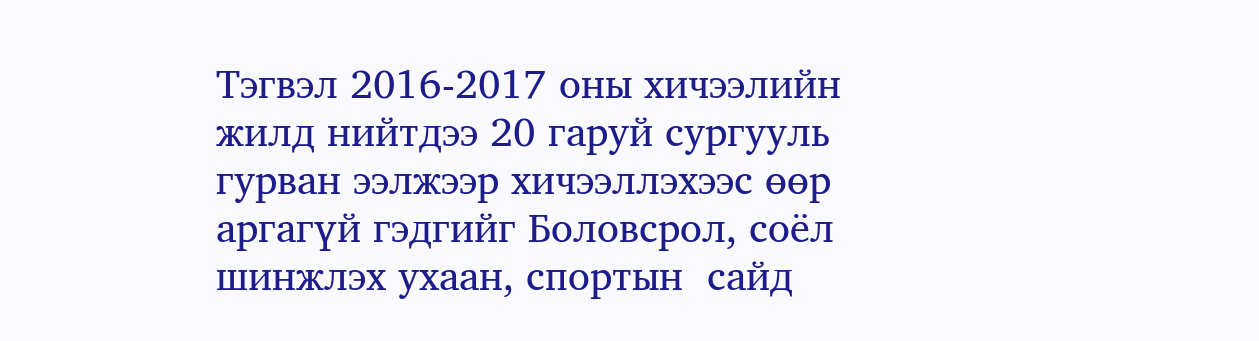Тэгвэл 2016-2017 оны хичээлийн жилд нийтдээ 20 гаруй сургууль гурван ээлжээр хичээллэхээс өөр аргагүй гэдгийг Боловсрол, соёл шинжлэх ухаан, спортын  сайд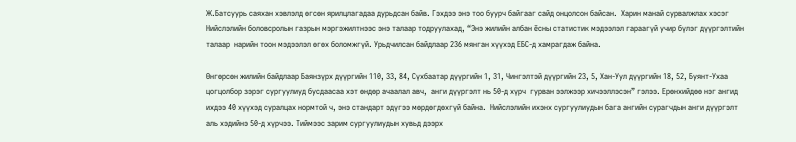Ж.Батсуурь саяхан хэвлэлд өгсөн ярилцлагадаа дурьдсан байв. Гэхдээ энэ тоо буурч байгааг сайд онцолсон байсан.  Харин манай сурвалжлах хэсэг Нийслэлийн боловсролын газрын мэргэжилтнээс энэ талаар тодруулахад, “Энэ жилийн албан ёсны статистик мэдээлэл гараагүй учир бүлэг дүүргэлтийн талаар  нарийн тоон мэдээлэл өгөх боломжгүй. Урьдчилсан байдлаар 236 мянган хүүхэд ЕБС-д хамрагдаж байна.

Өнгөрсөн жилийн байдлаар Баянзүрх дүүргийн 110, 33, 84, Сүхбаатар дүүргийн 1, 31, Чингэлтэй дүүргийн 23, 5, Хан-Уул дүүргийн 18, 52, Буянт-Ухаа цогцолбор зэрэг сургуулиуд бусдаасаа хэт өндөр ачаалал авч,  анги дүүргэлт нь 50-д хүрч  гурван ээлжээр хичээллэсэн” гэлээ. Ерөнхийдөө нэг ангид ихдээ 40 хүүхэд суралцах нормтой ч, энэ стандарт эдүгээ мөрдөгдөхгүй байна.  Нийслэлийн ихэнх сургуулиудын бага ангийн сурагчдын анги дүүргэлт аль хэдийнэ 50-д хүрчээ. Тиймээс зарим сургуулиудын хувьд дээрх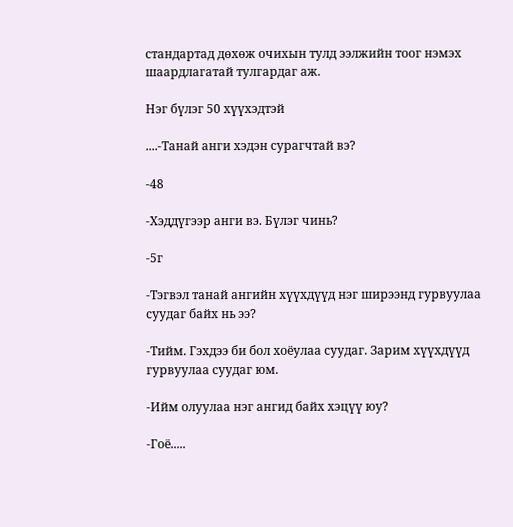стандартад дөхөж очихын тулд ээлжийн тоог нэмэх шаардлагатай тулгардаг аж.

Нэг бүлэг 50 хүүхэдтэй

....-Танай анги хэдэн сурагчтай вэ?

-48

-Хэддүгээр анги вэ. Бүлэг чинь?

-5г

-Тэгвэл танай ангийн хүүхдүүд нэг ширээнд гурвуулаа суудаг байх нь ээ?

-Тийм. Гэхдээ би бол хоёулаа суудаг. Зарим хүүхдүүд гурвуулаа суудаг юм.

-Ийм олуулаа нэг ангид байх хэцүү юу?

-Гоё.....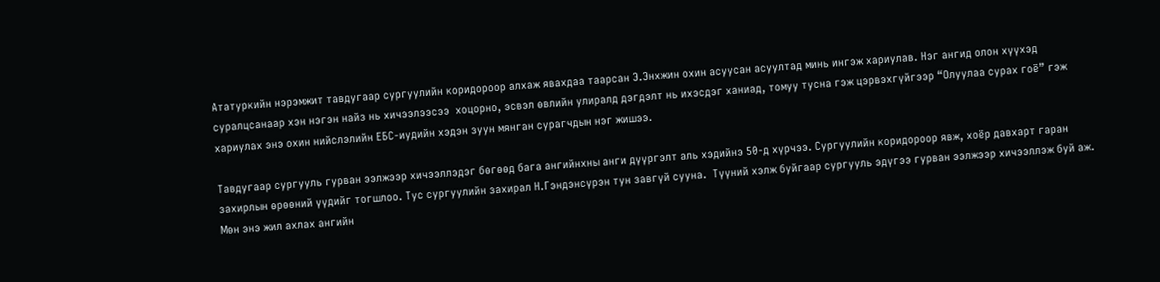Ататуркийн нэрэмжит тавдугаар сургуулийн коридороор алхаж явахдаа таарсан Э.Энхжин охин асуусан асуултад минь ингэж хариулав. Нэг ангид олон хүүхэд суралцсанаар хэн нэгэн найз нь хичээлээсээ  хоцорно, эсвэл өвлийн улиралд дэгдэлт нь ихэсдэг ханиад, томуу тусна гэж цэрвэхгүйгээр “Олуулаа сурах гоё” гэж хариулах энэ охин нийслэлийн ЕБС-иудийн хэдэн зуун мянган сурагчдын нэг жишээ.

Тавдугаар сургууль гурван ээлжээр хичээллэдэг бөгөөд бага ангийнхны анги дүүргэлт аль хэдийнэ 50-д хүрчээ. Сургуулийн коридороор явж, хоёр давхарт гаран  захирлын өрөөний үүдийг тогшлоо. Тус сургуулийн захирал Н.Гэндэнсүрэн тун завгүй сууна.  Түүний хэлж буйгаар сургууль эдүгээ гурван ээлжээр хичээллэж буй аж. Мөн энэ жил ахлах ангийн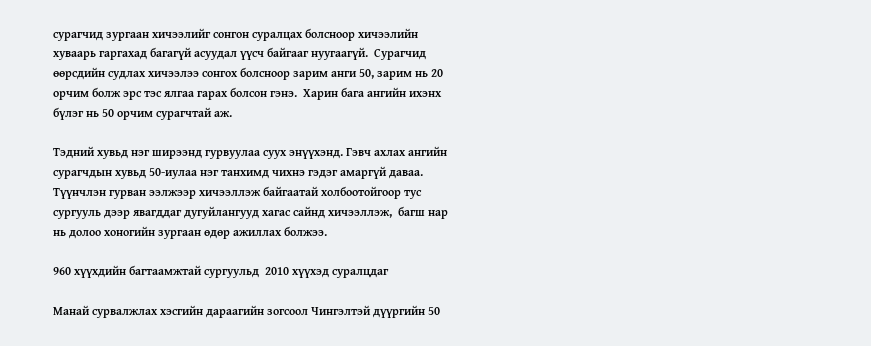сурагчид зургаан хичээлийг сонгон суралцах болсноор хичээлийн хуваарь гаргахад багагүй асуудал үүсч байгааг нуугаагүй.  Сурагчид өөрсдийн судлах хичээлээ сонгох болсноор зарим анги 50, зарим нь 20 орчим болж эрс тэс ялгаа гарах болсон гэнэ.  Харин бага ангийн ихэнх бүлэг нь 50 орчим сурагчтай аж.

Тэдний хувьд нэг ширээнд гурвуулаа суух энүүхэнд. Гэвч ахлах ангийн сурагчдын хувьд 50-иулаа нэг танхимд чихнэ гэдэг амаргүй даваа. Түүнчлэн гурван ээлжээр хичээллэж байгаатай холбоотойгоор тус сургууль дээр явагддаг дугуйлангууд хагас сайнд хичээллэж,  багш нар нь долоо хоногийн зургаан өдөр ажиллах болжээ.

960 хүүхдийн багтаамжтай сургуульд  2010 хүүхэд суралцдаг

Манай сурвалжлах хэсгийн дараагийн зогсоол Чингэлтэй дүүргийн 50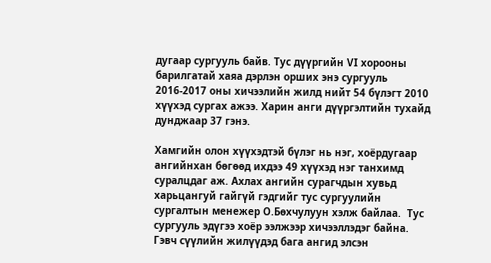дугаар сургууль байв. Тус дүүргийн VI хорооны барилгатай хаяа дэрлэн орших энэ сургууль 2016-2017 оны хичээлийн жилд нийт 54 бүлэгт 2010 хүүхэд сургах ажээ. Харин анги дүүргэлтийн тухайд дунджаар 37 гэнэ.

Хамгийн олон хүүхэдтэй бүлэг нь нэг, хоёрдугаар ангийнхан бөгөөд ихдээ 49 хүүхэд нэг танхимд суралцдаг аж. Ахлах ангийн сурагчдын хувьд харьцангуй гайгүй гэдгийг тус сургуулийн сургалтын менежер О.Бөхчулуун хэлж байлаа.  Тус сургууль эдүгээ хоёр ээлжээр хичээллэдэг байна.  Гэвч сүүлийн жилүүдэд бага ангид элсэн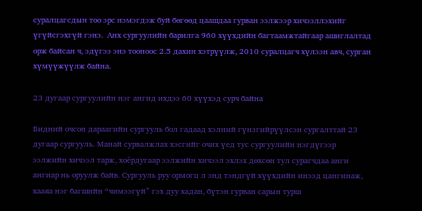суралцагсдын тоо эрс нэмэгдэж буй бөгөөд цаашдаа гурван ээлжээр хичээллэхийг үгүйсгэхгүй гэнэ.  Анх сургуулийн барилга 960 хүүхдийн багтаамжтайгаар ашиглалтад орж байсан ч, эдүгээ энэ тооноос 2.5 дахин хэтрүүлж, 2010 суралцагч хүлээн авч, сурган хүмүүжүүлж байна.

23 дугаар сургуулийн нэг ангид ихдээ 60 хүүхэд сурч байна

Бидний очсон дараагийн сургууль бол гадаад хэлний гүнзгийрүүлсэн сургалттай 23 дугаар сургууль. Манай сурвалжлах хэсгийг очих үед тус сургуулийн нэгдүгээр ээлжийн хичээл тарж, хоёрдугаар ээлжийн хичээл эхлэх дөхсөн тул сурагчдаа анги ангиар нь оруулж байв. Сургууль руу ормогц л энд тэндгүй хүүхдийн инээд цангинаж, хааяа нэг багшийн “чимээгүй” гэх дуу хадан, бүтэн гурван сарын турш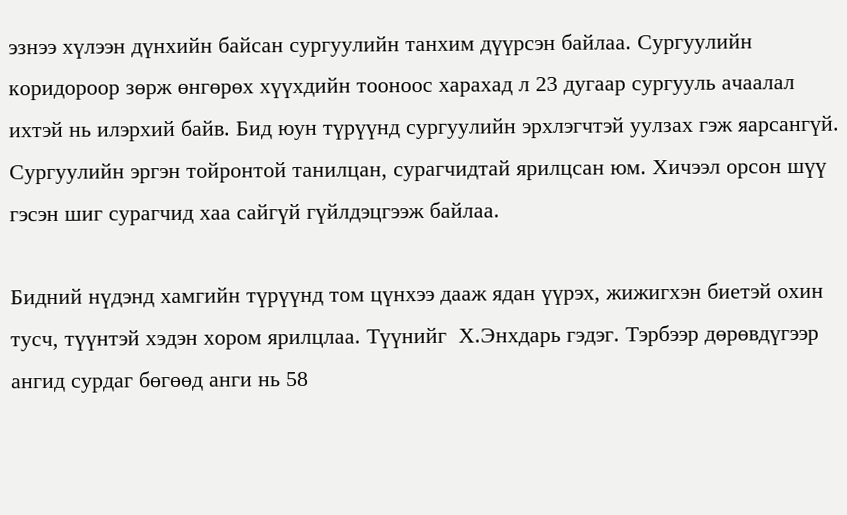эзнээ хүлээн дүнхийн байсан сургуулийн танхим дүүрсэн байлаа. Сургуулийн коридороор зөрж өнгөрөх хүүхдийн тооноос харахад л 23 дугаар сургууль ачаалал ихтэй нь илэрхий байв. Бид юун түрүүнд сургуулийн эрхлэгчтэй уулзах гэж яарсангүй. Сургуулийн эргэн тойронтой танилцан, сурагчидтай ярилцсан юм. Хичээл орсон шүү гэсэн шиг сурагчид хаа сайгүй гүйлдэцгээж байлаа.

Бидний нүдэнд хамгийн түрүүнд том цүнхээ дааж ядан үүрэх, жижигхэн биетэй охин тусч, түүнтэй хэдэн хором ярилцлаа. Түүнийг  Х.Энхдарь гэдэг. Тэрбээр дөрөвдүгээр ангид сурдаг бөгөөд анги нь 58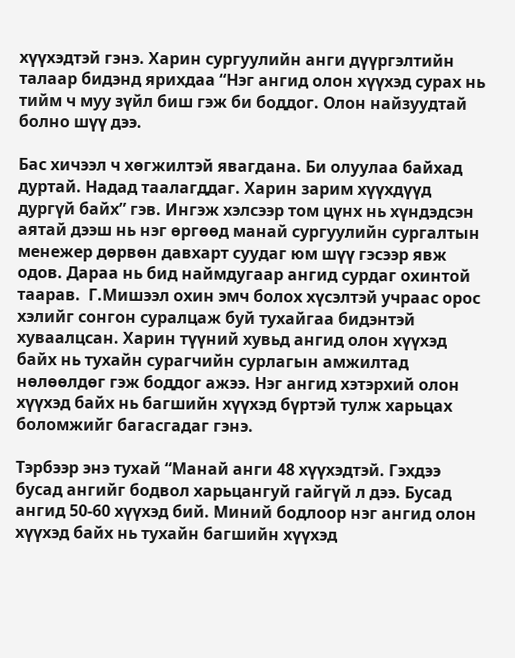хүүхэдтэй гэнэ. Харин сургуулийн анги дүүргэлтийн талаар бидэнд ярихдаа “Нэг ангид олон хүүхэд сурах нь тийм ч муу зүйл биш гэж би боддог. Олон найзуудтай болно шүү дээ.

Бас хичээл ч хөгжилтэй явагдана. Би олуулаа байхад дуртай. Надад таалагддаг. Харин зарим хүүхдүүд дургүй байх” гэв. Ингэж хэлсээр том цүнх нь хүндэдсэн аятай дээш нь нэг өргөөд манай сургуулийн сургалтын менежер дөрвөн давхарт суудаг юм шүү гэсээр явж одов. Дараа нь бид наймдугаар ангид сурдаг охинтой таарав.  Г.Мишээл охин эмч болох хүсэлтэй учраас орос хэлийг сонгон суралцаж буй тухайгаа бидэнтэй хуваалцсан. Харин түүний хувьд ангид олон хүүхэд байх нь тухайн сурагчийн сурлагын амжилтад нөлөөлдөг гэж боддог ажээ. Нэг ангид хэтэрхий олон хүүхэд байх нь багшийн хүүхэд бүртэй тулж харьцах боломжийг багасгадаг гэнэ.

Тэрбээр энэ тухай “Манай анги 48 хүүхэдтэй. Гэхдээ бусад ангийг бодвол харьцангуй гайгүй л дээ. Бусад ангид 50-60 хүүхэд бий. Миний бодлоор нэг ангид олон хүүхэд байх нь тухайн багшийн хүүхэд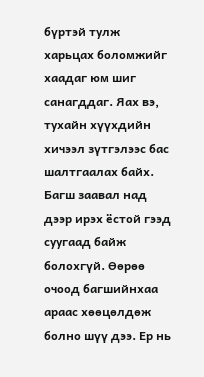бүртэй тулж харьцах боломжийг хаадаг юм шиг санагддаг. Яах вэ, тухайн хүүхдийн хичээл зүтгэлээс бас шалтгаалах байх. Багш заавал над дээр ирэх ёстой гээд суугаад байж болохгүй. Өөрөө очоод багшийнхаа араас хөөцөлдөж болно шүү дээ. Ер нь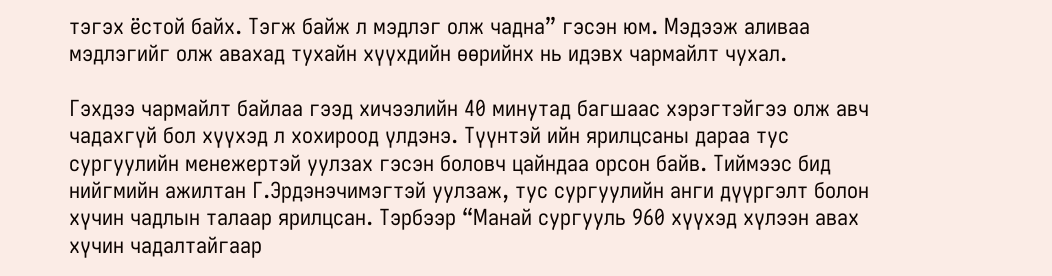тэгэх ёстой байх. Тэгж байж л мэдлэг олж чадна” гэсэн юм. Мэдээж аливаа мэдлэгийг олж авахад тухайн хүүхдийн өөрийнх нь идэвх чармайлт чухал.

Гэхдээ чармайлт байлаа гээд хичээлийн 40 минутад багшаас хэрэгтэйгээ олж авч чадахгүй бол хүүхэд л хохироод үлдэнэ. Түүнтэй ийн ярилцсаны дараа тус сургуулийн менежертэй уулзах гэсэн боловч цайндаа орсон байв. Тиймээс бид нийгмийн ажилтан Г.Эрдэнэчимэгтэй уулзаж, тус сургуулийн анги дүүргэлт болон хүчин чадлын талаар ярилцсан. Тэрбээр “Манай сургууль 960 хүүхэд хүлээн авах хүчин чадалтайгаар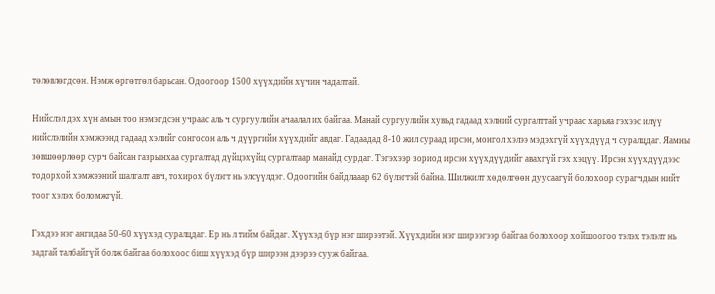төлөвлөгдсөн. Нэмж өргөтгөл барьсан. Одоогоор 1500 хүүхдийн хүчин чадалтай.

Нийслэл дэх хүн амын тоо нэмэгдсэн учраас аль ч сургуулийн ачаалал их байгаа. Манай сургуулийн хувьд гадаад хэлний сургалттай учраас харьяа гэхээс илүү нийслэлийн хэмжээнд гадаад хэлийг сонгосон аль ч дүүргийн хүүхдийг авдаг. Гадаадад 8-10 жил сураад ирсэн, монгол хэлээ мэдэхгүй хүүхдүүд ч суралцдаг. Яамны зөвшөөрлөөр сурч байсан газрынхаа сургалтад дүйцэхүйц сургалтаар манайд сурдаг. Тэгэхээр зориод ирсэн хүүхдүүдийг авахгүй гэх хэцүү. Ирсэн хүүхдүүдээс тодорхой хэмжээний шалгалт авч, тохирох бүлэгт нь элсүүлдэг. Одоогийн байдлааар 62 бүлэгтэй байна. Шилжилт хөдөлгөөн дуусаагүй болохоор сурагчдын нийт тоог хэлэх боломжгүй.

Гэхдээ нэг ангидаа 50-60 хүүхэд суралцдаг. Ер нь л тийм байдаг. Хүүхэд бүр нэг ширээтэй. Хүүхдийн нэг ширээгээр байгаа болохоор хойшоогоо тэлэх тэлэлт нь задгай талбайгүй болж байгаа болохоос биш хүүхэд бүр ширээн дээрээ сууж байгаа.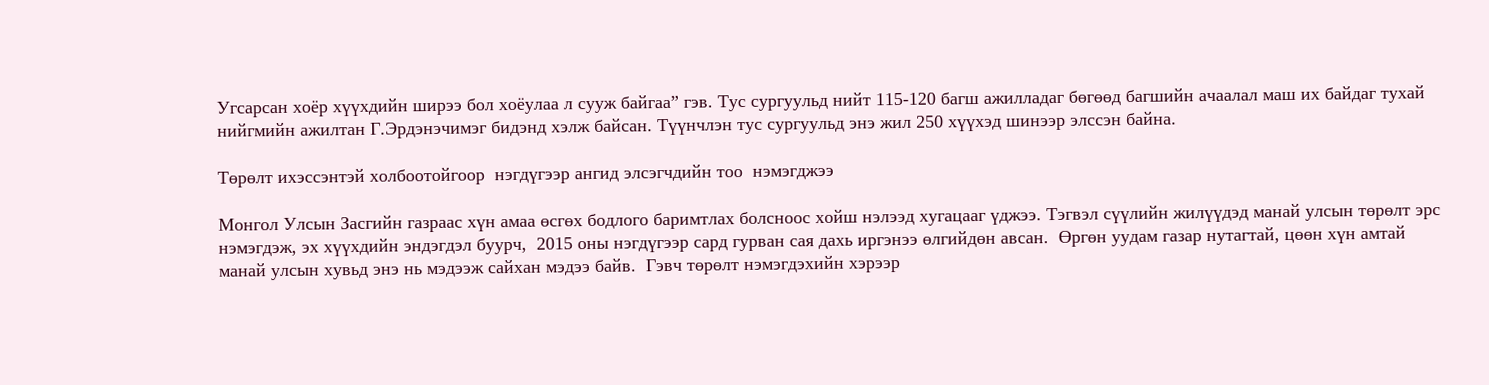Угсарсан хоёр хүүхдийн ширээ бол хоёулаа л сууж байгаа” гэв. Тус сургуульд нийт 115-120 багш ажилладаг бөгөөд багшийн ачаалал маш их байдаг тухай нийгмийн ажилтан Г.Эрдэнэчимэг бидэнд хэлж байсан. Түүнчлэн тус сургуульд энэ жил 250 хүүхэд шинээр элссэн байна.

Төрөлт ихэссэнтэй холбоотойгоор  нэгдүгээр ангид элсэгчдийн тоо  нэмэгджээ

Монгол Улсын Засгийн газраас хүн амаа өсгөх бодлого баримтлах болсноос хойш нэлээд хугацааг үджээ. Тэгвэл сүүлийн жилүүдэд манай улсын төрөлт эрс нэмэгдэж, эх хүүхдийн эндэгдэл буурч,  2015 оны нэгдүгээр сард гурван сая дахь иргэнээ өлгийдөн авсан.  Өргөн уудам газар нутагтай, цөөн хүн амтай манай улсын хувьд энэ нь мэдээж сайхан мэдээ байв.  Гэвч төрөлт нэмэгдэхийн хэрээр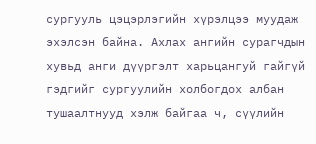сургууль цэцэрлэгийн хүрэлцээ муудаж эхэлсэн байна. Ахлах ангийн сурагчдын хувьд анги дүүргэлт харьцангуй гайгүй гэдгийг сургуулийн холбогдох албан тушаалтнууд хэлж байгаа ч, сүүлийн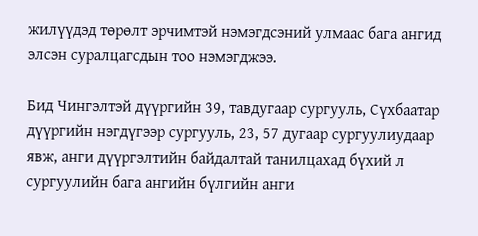жилүүдэд төрөлт эрчимтэй нэмэгдсэний улмаас бага ангид элсэн суралцагсдын тоо нэмэгджээ.

Бид Чингэлтэй дүүргийн 39, тавдугаар сургууль, Сүхбаатар дүүргийн нэгдүгээр сургууль, 23, 57 дугаар сургуулиудаар явж, анги дүүргэлтийн байдалтай танилцахад бүхий л сургуулийн бага ангийн бүлгийн анги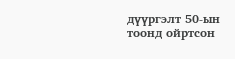дүүргэлт 50-ын тоонд ойртсон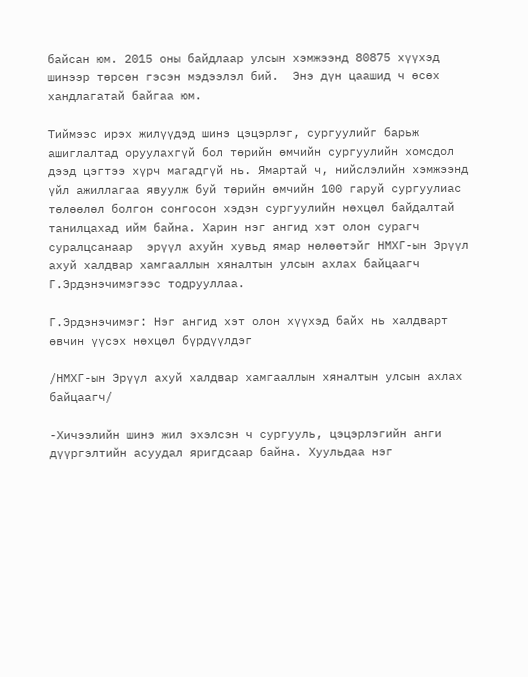байсан юм. 2015 оны байдлаар улсын хэмжээнд 80875 хүүхэд шинээр төрсөн гэсэн мэдээлэл бий.  Энэ дүн цаашид ч өсөх хандлагатай байгаа юм.

Тиймээс ирэх жилүүдэд шинэ цэцэрлэг, сургуулийг барьж ашиглалтад оруулахгүй бол төрийн өмчийн сургуулийн хомсдол дээд цэгтээ хүрч магадгүй нь. Ямартай ч, нийслэлийн хэмжээнд үйл ажиллагаа явуулж буй төрийн өмчийн 100 гаруй сургуулиас төлөөлөл болгон сонгосон хэдэн сургуулийн нөхцөл байдалтай танилцахад ийм байна. Харин нэг ангид хэт олон сурагч суралцсанаар  эрүүл ахуйн хувьд ямар нөлөөтэйг НМХГ-ын Эрүүл ахуй халдвар хамгааллын хяналтын улсын ахлах байцаагч Г.Эрдэнэчимэгээс тодрууллаа.

Г.Эрдэнэчимэг: Нэг ангид хэт олон хүүхэд байх нь халдварт өвчин үүсэх нөхцөл бүрдүүлдэг

/НМХГ-ын Эрүүл ахуй халдвар хамгааллын хяналтын улсын ахлах байцаагч/

-Хичээлийн шинэ жил эхэлсэн ч сургууль, цэцэрлэгийн анги дүүргэлтийн асуудал яригдсаар байна. Хуульдаа нэг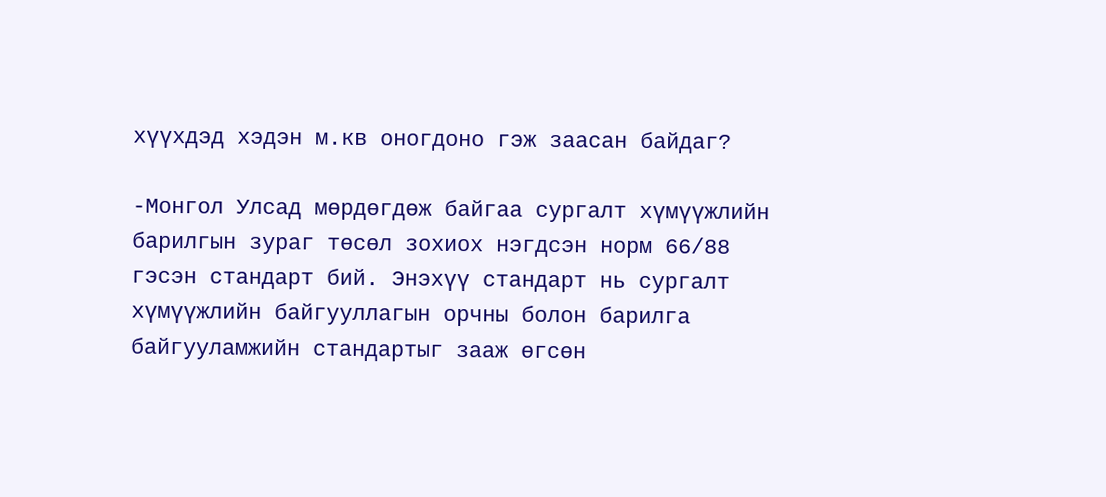хүүхдэд хэдэн м.кв оногдоно гэж заасан байдаг?

-Монгол Улсад мөрдөгдөж байгаа сургалт хүмүүжлийн барилгын зураг төсөл зохиох нэгдсэн норм 66/88 гэсэн стандарт бий. Энэхүү стандарт нь сургалт хүмүүжлийн байгууллагын орчны болон барилга байгууламжийн стандартыг зааж өгсөн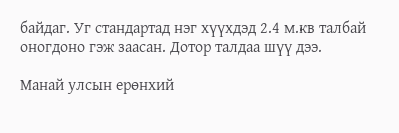байдаг. Уг стандартад нэг хүүхдэд 2.4 м.кв талбай оногдоно гэж заасан. Дотор талдаа шүү дээ.

Манай улсын ерөнхий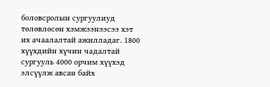боловсролын сургуулиуд төлөвлөсөн хэмжээнээсээ хэт их ачаалалтай ажилладаг. 1800 хүүхдийн хүчин чадалтай сургууль 4000 орчим хүүхэд элсүүлж авсан байх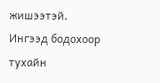жишээтэй. Ингээд бодохоор тухайн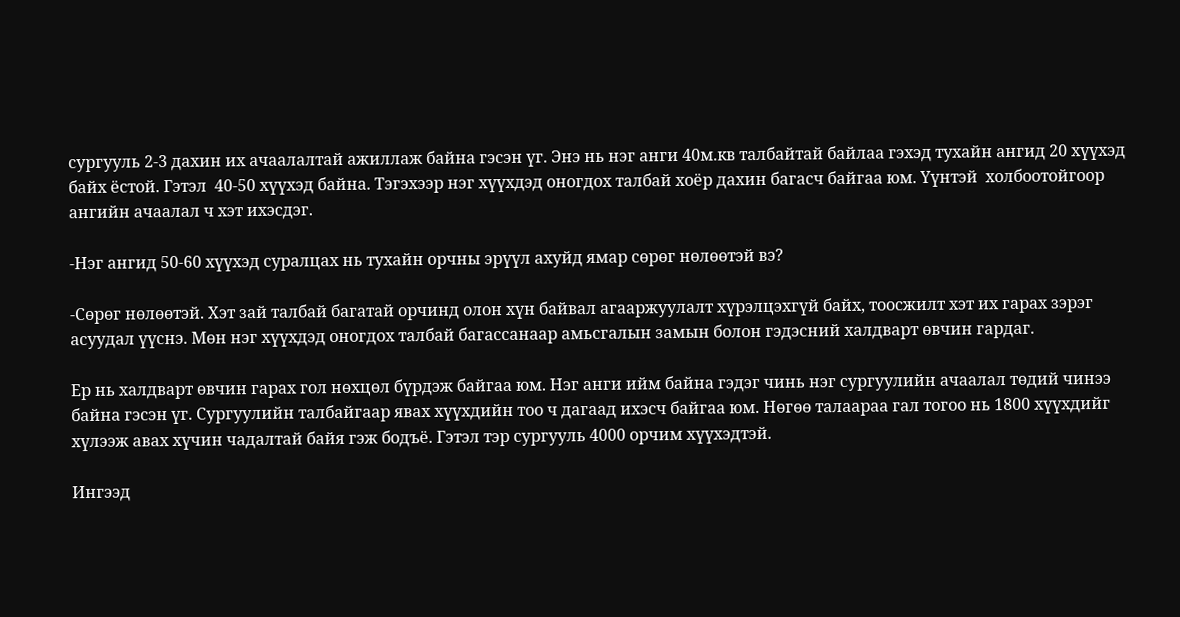сургууль 2-3 дахин их ачаалалтай ажиллаж байна гэсэн үг. Энэ нь нэг анги 40м.кв талбайтай байлаа гэхэд тухайн ангид 20 хүүхэд байх ёстой. Гэтэл  40-50 хүүхэд байна. Тэгэхээр нэг хүүхдэд оногдох талбай хоёр дахин багасч байгаа юм. Үүнтэй  холбоотойгоор ангийн ачаалал ч хэт ихэсдэг.

-Нэг ангид 50-60 хүүхэд суралцах нь тухайн орчны эрүүл ахуйд ямар сөрөг нөлөөтэй вэ?

-Сөрөг нөлөөтэй. Хэт зай талбай багатай орчинд олон хүн байвал агааржуулалт хүрэлцэхгүй байх, тоосжилт хэт их гарах зэрэг асуудал үүснэ. Мөн нэг хүүхдэд оногдох талбай багассанаар амьсгалын замын болон гэдэсний халдварт өвчин гардаг.

Ер нь халдварт өвчин гарах гол нөхцөл бүрдэж байгаа юм. Нэг анги ийм байна гэдэг чинь нэг сургуулийн ачаалал төдий чинээ байна гэсэн үг. Сургуулийн талбайгаар явах хүүхдийн тоо ч дагаад ихэсч байгаа юм. Нөгөө талаараа гал тогоо нь 1800 хүүхдийг хүлээж авах хүчин чадалтай байя гэж бодъё. Гэтэл тэр сургууль 4000 орчим хүүхэдтэй.

Ингээд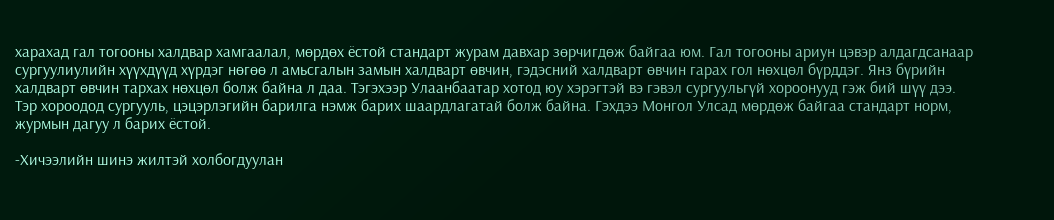харахад гал тогооны халдвар хамгаалал, мөрдөх ёстой стандарт журам давхар зөрчигдөж байгаа юм. Гал тогооны ариун цэвэр алдагдсанаар сургуулиулийн хүүхдүүд хүрдэг нөгөө л амьсгалын замын халдварт өвчин, гэдэсний халдварт өвчин гарах гол нөхцөл бүрддэг. Янз бүрийн халдварт өвчин тархах нөхцөл болж байна л даа. Тэгэхээр Улаанбаатар хотод юу хэрэгтэй вэ гэвэл сургуульгүй хороонууд гэж бий шүү дээ. Тэр хороодод сургууль, цэцэрлэгийн барилга нэмж барих шаардлагатай болж байна. Гэхдээ Монгол Улсад мөрдөж байгаа стандарт норм, журмын дагуу л барих ёстой.

-Хичээлийн шинэ жилтэй холбогдуулан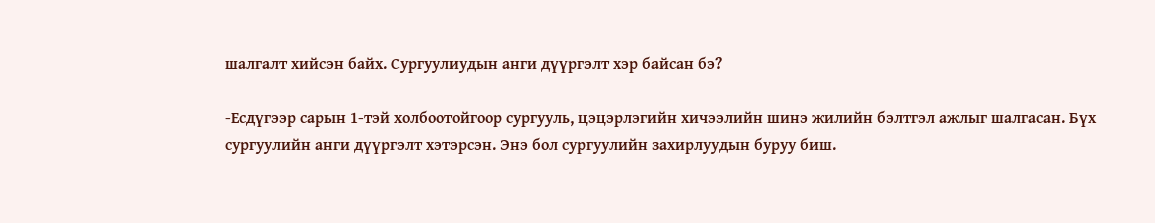шалгалт хийсэн байх. Сургуулиудын анги дүүргэлт хэр байсан бэ?

-Есдүгээр сарын 1-тэй холбоотойгоор сургууль, цэцэрлэгийн хичээлийн шинэ жилийн бэлтгэл ажлыг шалгасан. Бүх сургуулийн анги дүүргэлт хэтэрсэн. Энэ бол сургуулийн захирлуудын буруу биш.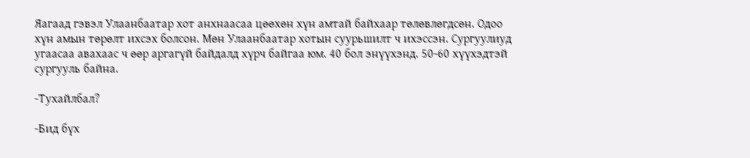Яагаад гэвэл Улаанбаатар хот анхнаасаа цөөхөн хүн амтай байхаар төлөвлөгдсөн. Одоо хүн амын төрөлт ихсэх болсон. Мөн Улаанбаатар хотын суурьшилт ч ихэссэн. Сургуулиуд угаасаа авахаас ч өөр аргагүй байдалд хүрч байгаа юм. 40 бол энүүхэнд. 50-60 хүүхэдтэй сургууль байна.

-Тухайлбал?

-Бид бүх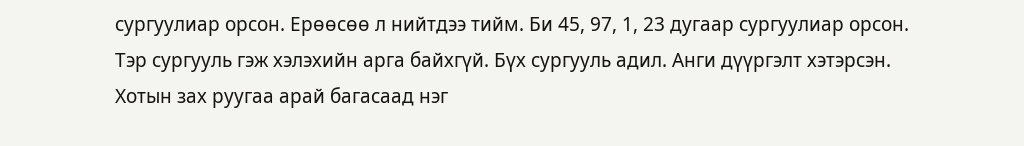сургуулиар орсон. Ерөөсөө л нийтдээ тийм. Би 45, 97, 1, 23 дугаар сургуулиар орсон. Тэр сургууль гэж хэлэхийн арга байхгүй. Бүх сургууль адил. Анги дүүргэлт хэтэрсэн. Хотын зах руугаа арай багасаад нэг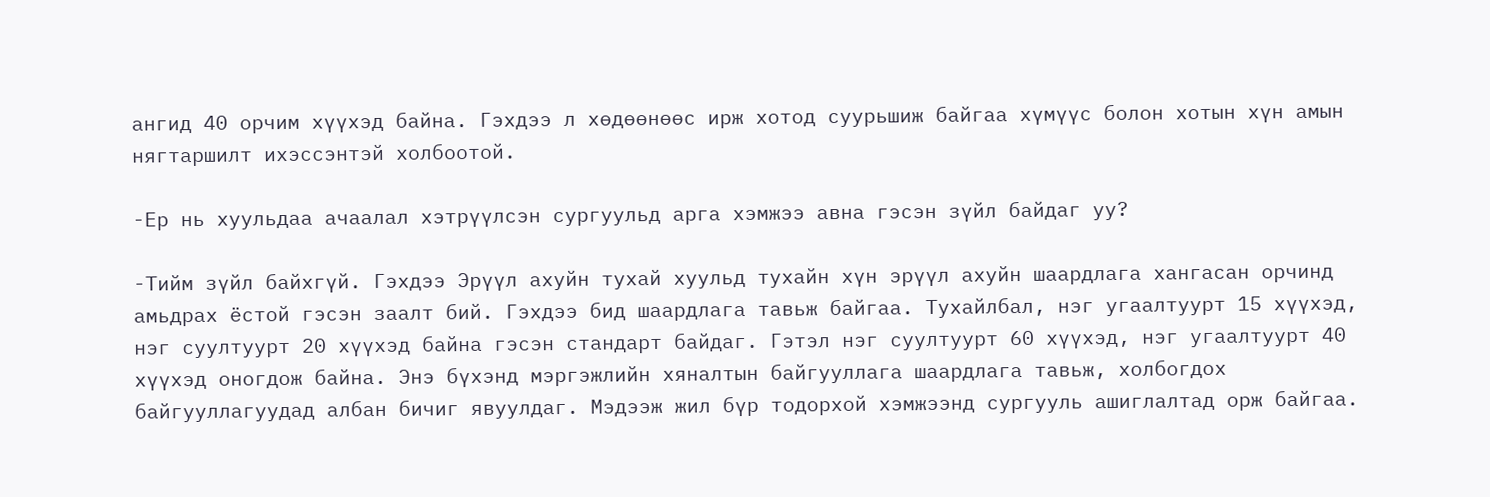ангид 40 орчим хүүхэд байна. Гэхдээ л хөдөөнөөс ирж хотод суурьшиж байгаа хүмүүс болон хотын хүн амын нягтаршилт ихэссэнтэй холбоотой.

-Ер нь хуульдаа ачаалал хэтрүүлсэн сургуульд арга хэмжээ авна гэсэн зүйл байдаг уу?

-Тийм зүйл байхгүй. Гэхдээ Эрүүл ахуйн тухай хуульд тухайн хүн эрүүл ахуйн шаардлага хангасан орчинд амьдрах ёстой гэсэн заалт бий. Гэхдээ бид шаардлага тавьж байгаа. Тухайлбал, нэг угаалтуурт 15 хүүхэд, нэг суултуурт 20 хүүхэд байна гэсэн стандарт байдаг. Гэтэл нэг суултуурт 60 хүүхэд, нэг угаалтуурт 40 хүүхэд оногдож байна. Энэ бүхэнд мэргэжлийн хяналтын байгууллага шаардлага тавьж, холбогдох байгууллагуудад албан бичиг явуулдаг. Мэдээж жил бүр тодорхой хэмжээнд сургууль ашиглалтад орж байгаа.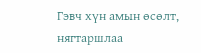Гэвч хүн амын өсөлт, нягтаршлаа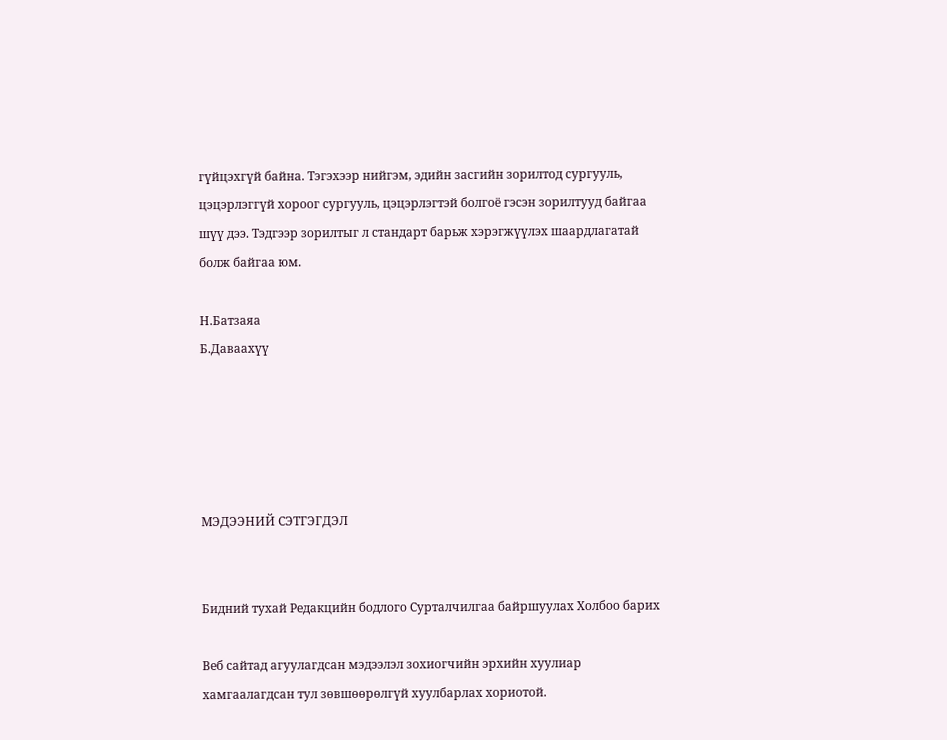гүйцэхгүй байна. Тэгэхээр нийгэм, эдийн засгийн зорилтод сургууль, цэцэрлэггүй хороог сургууль, цэцэрлэгтэй болгоё гэсэн зорилтууд байгаа шүү дээ. Тэдгээр зорилтыг л стандарт барьж хэрэгжүүлэх шаардлагатай болж байгаа юм.

Н.Батзаяа
Б.Даваахүү





МЭДЭЭНИЙ СЭТГЭГДЭЛ


Бидний тухай Редакцийн бодлого Сурталчилгаа байршуулах Холбоо барих

Веб сайтад агуулагдсан мэдээлэл зохиогчийн эрхийн хуулиар хамгаалагдсан тул зөвшөөрөлгүй хуулбарлах хориотой.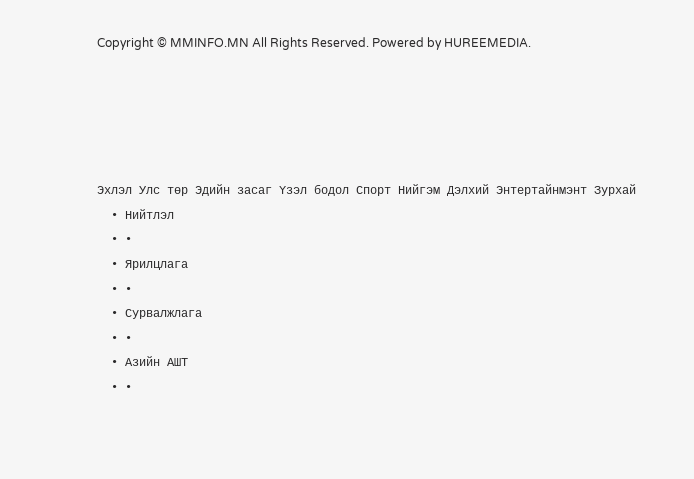Copyright © MMINFO.MN All Rights Reserved. Powered by HUREEMEDIA.





Эхлэл Улс төр Эдийн засаг Үзэл бодол Спорт Нийгэм Дэлхий Энтертайнмэнт Зурхай
  • Нийтлэл
  • •
  • Ярилцлага
  • •
  • Сурвалжлага
  • •
  • Азийн АШТ
  • •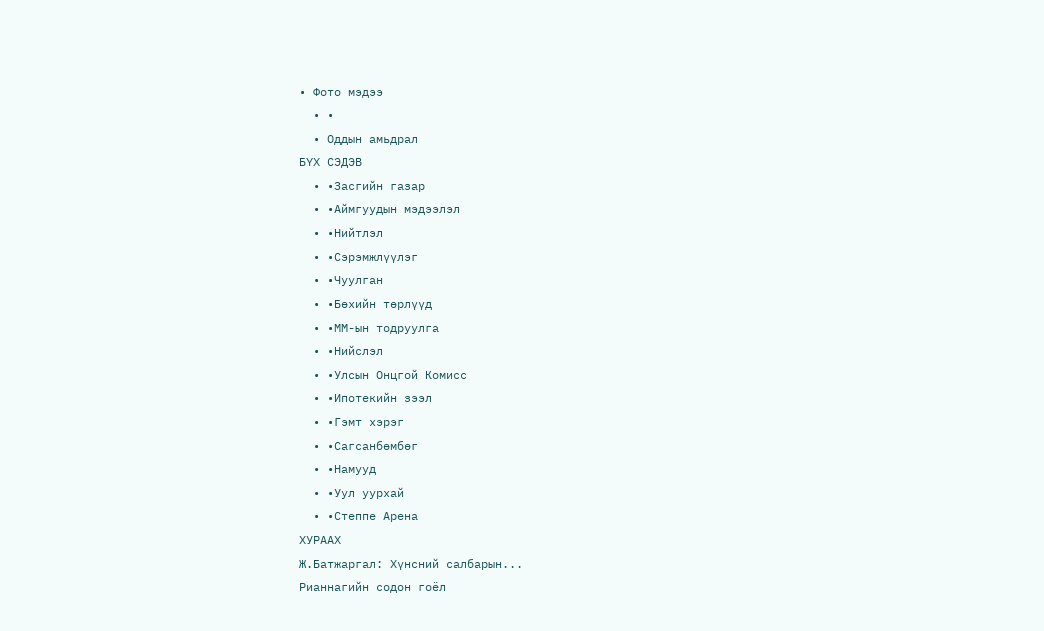• Фото мэдээ
  • •
  • Оддын амьдрал
БҮХ СЭДЭВ
  • •Засгийн газар
  • •Аймгуудын мэдээлэл
  • •Нийтлэл
  • •Сэрэмжлүүлэг
  • •Чуулган
  • •Бөхийн төрлүүд
  • •ММ-ын тодруулга
  • •Нийслэл
  • •Улсын Онцгой Комисс
  • •Ипотекийн зээл
  • •Гэмт хэрэг
  • •Сагсанбөмбөг
  • •Намууд
  • •Уул уурхай
  • •Степпе Арена
ХУРААХ
Ж.Батжаргал: Хүнсний салбарын...
Рианнагийн содон гоёл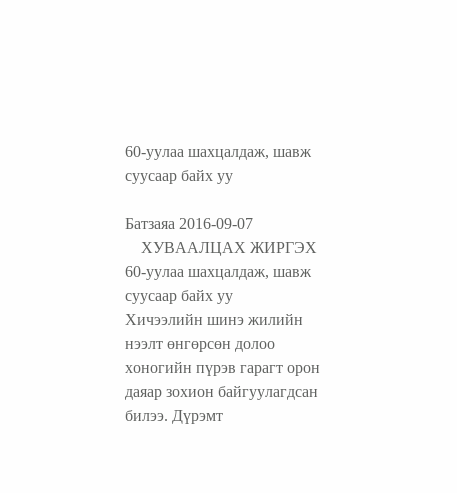60-уулаа шахцалдаж, шавж суусаар байх уу

Батзаяа 2016-09-07
    ХУВААЛЦАХ ЖИРГЭХ
60-уулаа шахцалдаж, шавж суусаар байх уу
Хичээлийн шинэ жилийн нээлт өнгөрсөн долоо хоногийн пүрэв гарагт орон даяар зохион байгуулагдсан билээ. Дүрэмт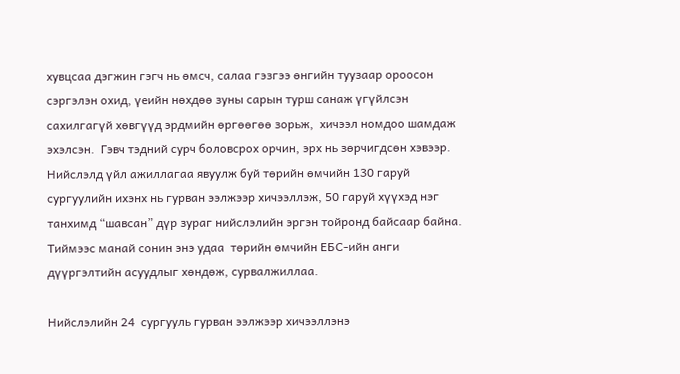хувцсаа дэгжин гэгч нь өмсч, салаа гэзгээ өнгийн туузаар ороосон сэргэлэн охид, үеийн нөхдөө зуны сарын турш санаж үгүйлсэн сахилгагүй хөвгүүд эрдмийн өргөөгөө зорьж,  хичээл номдоо шамдаж эхэлсэн.  Гэвч тэдний сурч боловсрох орчин, эрх нь зөрчигдсөн хэвээр. Нийслэлд үйл ажиллагаа явуулж буй төрийн өмчийн 130 гаруй сургуулийн ихэнх нь гурван ээлжээр хичээллэж, 50 гаруй хүүхэд нэг танхимд “шавсан” дүр зураг нийслэлийн эргэн тойронд байсаар байна. Тиймээс манай сонин энэ удаа  төрийн өмчийн ЕБС-ийн анги дүүргэлтийн асуудлыг хөндөж, сурвалжиллаа.

Нийслэлийн 24  сургууль гурван ээлжээр хичээллэнэ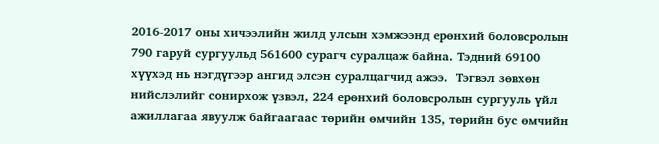2016-2017 оны хичээлийн жилд улсын хэмжээнд ерөнхий боловсролын 790 гаруй сургуульд 561600 сурагч суралцаж байна. Тэдний 69100 хүүхэд нь нэгдүгээр ангид элсэн суралцагчид ажээ.  Тэгвэл зөвхөн нийслэлийг сонирхож үзвэл, 224 ерөнхий боловсролын сургууль үйл ажиллагаа явуулж байгаагаас төрийн өмчийн 135, төрийн бус өмчийн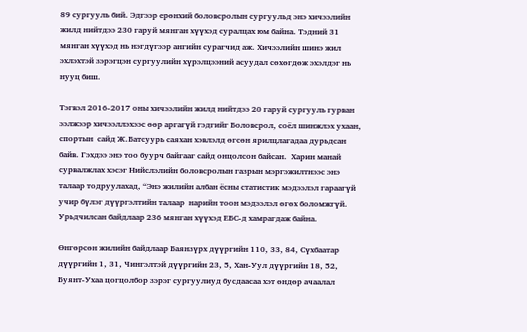89 сургууль бий. Эдгээр ерөнхий боловсролын сургуульд энэ хичээлийн жилд нийтдээ 230 гаруй мянган хүүхэд суралцах юм байна. Тэдний 31 мянган хүүхэд нь нэгдүгээр ангийн сурагчид аж. Хичээлийн шинэ жил эхлэхтэй зэрэгцэн сургуулийн хүрэлцээний асуудал сөхөгдөж эхэлдэг нь нууц биш.

Тэгвэл 2016-2017 оны хичээлийн жилд нийтдээ 20 гаруй сургууль гурван ээлжээр хичээллэхээс өөр аргагүй гэдгийг Боловсрол, соёл шинжлэх ухаан, спортын  сайд Ж.Батсуурь саяхан хэвлэлд өгсөн ярилцлагадаа дурьдсан байв. Гэхдээ энэ тоо буурч байгааг сайд онцолсон байсан.  Харин манай сурвалжлах хэсэг Нийслэлийн боловсролын газрын мэргэжилтнээс энэ талаар тодруулахад, “Энэ жилийн албан ёсны статистик мэдээлэл гараагүй учир бүлэг дүүргэлтийн талаар  нарийн тоон мэдээлэл өгөх боломжгүй. Урьдчилсан байдлаар 236 мянган хүүхэд ЕБС-д хамрагдаж байна.

Өнгөрсөн жилийн байдлаар Баянзүрх дүүргийн 110, 33, 84, Сүхбаатар дүүргийн 1, 31, Чингэлтэй дүүргийн 23, 5, Хан-Уул дүүргийн 18, 52, Буянт-Ухаа цогцолбор зэрэг сургуулиуд бусдаасаа хэт өндөр ачаалал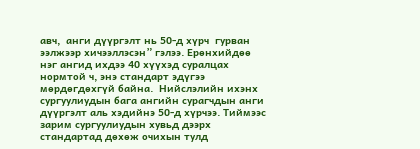авч,  анги дүүргэлт нь 50-д хүрч  гурван ээлжээр хичээллэсэн” гэлээ. Ерөнхийдөө нэг ангид ихдээ 40 хүүхэд суралцах нормтой ч, энэ стандарт эдүгээ мөрдөгдөхгүй байна.  Нийслэлийн ихэнх сургуулиудын бага ангийн сурагчдын анги дүүргэлт аль хэдийнэ 50-д хүрчээ. Тиймээс зарим сургуулиудын хувьд дээрх стандартад дөхөж очихын тулд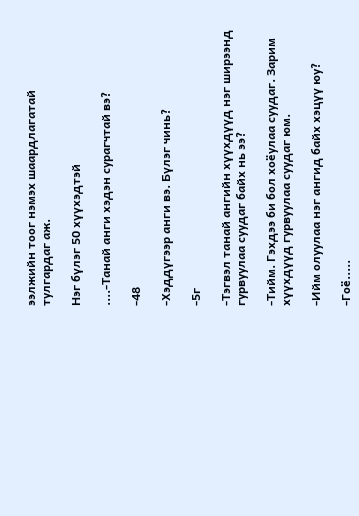ээлжийн тоог нэмэх шаардлагатай тулгардаг аж.

Нэг бүлэг 50 хүүхэдтэй

....-Танай анги хэдэн сурагчтай вэ?

-48

-Хэддүгээр анги вэ. Бүлэг чинь?

-5г

-Тэгвэл танай ангийн хүүхдүүд нэг ширээнд гурвуулаа суудаг байх нь ээ?

-Тийм. Гэхдээ би бол хоёулаа суудаг. Зарим хүүхдүүд гурвуулаа суудаг юм.

-Ийм олуулаа нэг ангид байх хэцүү юу?

-Гоё.....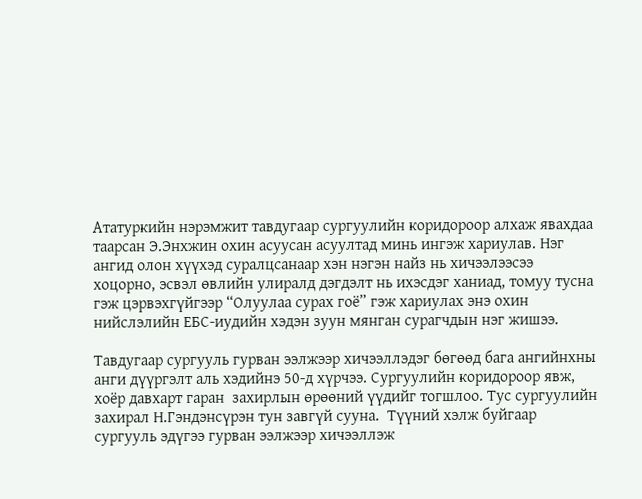Ататуркийн нэрэмжит тавдугаар сургуулийн коридороор алхаж явахдаа таарсан Э.Энхжин охин асуусан асуултад минь ингэж хариулав. Нэг ангид олон хүүхэд суралцсанаар хэн нэгэн найз нь хичээлээсээ  хоцорно, эсвэл өвлийн улиралд дэгдэлт нь ихэсдэг ханиад, томуу тусна гэж цэрвэхгүйгээр “Олуулаа сурах гоё” гэж хариулах энэ охин нийслэлийн ЕБС-иудийн хэдэн зуун мянган сурагчдын нэг жишээ.

Тавдугаар сургууль гурван ээлжээр хичээллэдэг бөгөөд бага ангийнхны анги дүүргэлт аль хэдийнэ 50-д хүрчээ. Сургуулийн коридороор явж, хоёр давхарт гаран  захирлын өрөөний үүдийг тогшлоо. Тус сургуулийн захирал Н.Гэндэнсүрэн тун завгүй сууна.  Түүний хэлж буйгаар сургууль эдүгээ гурван ээлжээр хичээллэж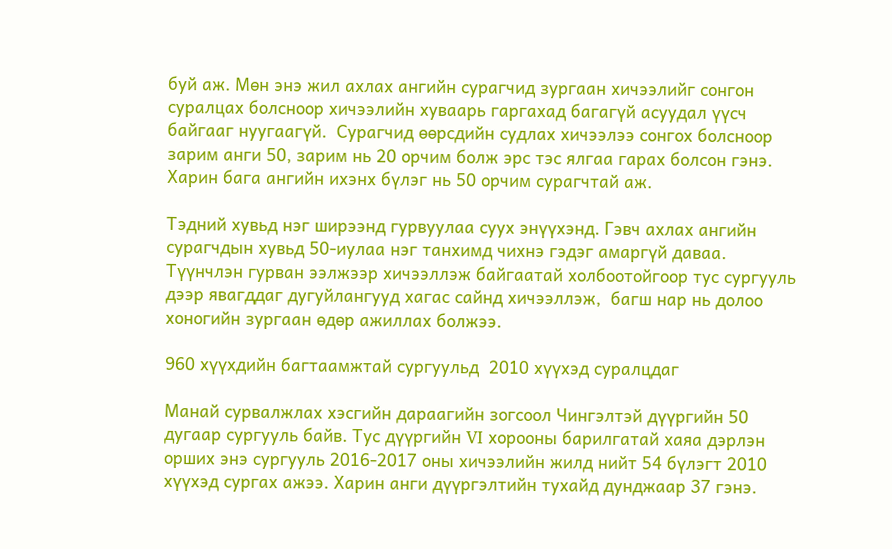буй аж. Мөн энэ жил ахлах ангийн сурагчид зургаан хичээлийг сонгон суралцах болсноор хичээлийн хуваарь гаргахад багагүй асуудал үүсч байгааг нуугаагүй.  Сурагчид өөрсдийн судлах хичээлээ сонгох болсноор зарим анги 50, зарим нь 20 орчим болж эрс тэс ялгаа гарах болсон гэнэ.  Харин бага ангийн ихэнх бүлэг нь 50 орчим сурагчтай аж.

Тэдний хувьд нэг ширээнд гурвуулаа суух энүүхэнд. Гэвч ахлах ангийн сурагчдын хувьд 50-иулаа нэг танхимд чихнэ гэдэг амаргүй даваа. Түүнчлэн гурван ээлжээр хичээллэж байгаатай холбоотойгоор тус сургууль дээр явагддаг дугуйлангууд хагас сайнд хичээллэж,  багш нар нь долоо хоногийн зургаан өдөр ажиллах болжээ.

960 хүүхдийн багтаамжтай сургуульд  2010 хүүхэд суралцдаг

Манай сурвалжлах хэсгийн дараагийн зогсоол Чингэлтэй дүүргийн 50 дугаар сургууль байв. Тус дүүргийн VI хорооны барилгатай хаяа дэрлэн орших энэ сургууль 2016-2017 оны хичээлийн жилд нийт 54 бүлэгт 2010 хүүхэд сургах ажээ. Харин анги дүүргэлтийн тухайд дунджаар 37 гэнэ.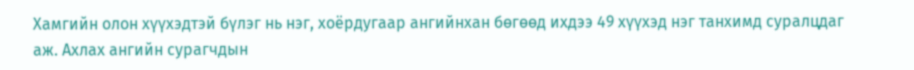Хамгийн олон хүүхэдтэй бүлэг нь нэг, хоёрдугаар ангийнхан бөгөөд ихдээ 49 хүүхэд нэг танхимд суралцдаг аж. Ахлах ангийн сурагчдын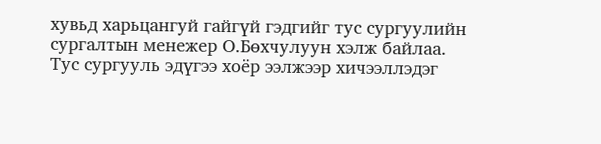хувьд харьцангуй гайгүй гэдгийг тус сургуулийн сургалтын менежер О.Бөхчулуун хэлж байлаа.  Тус сургууль эдүгээ хоёр ээлжээр хичээллэдэг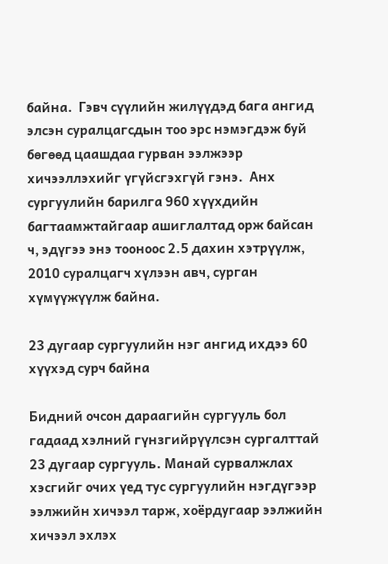байна.  Гэвч сүүлийн жилүүдэд бага ангид элсэн суралцагсдын тоо эрс нэмэгдэж буй бөгөөд цаашдаа гурван ээлжээр хичээллэхийг үгүйсгэхгүй гэнэ.  Анх сургуулийн барилга 960 хүүхдийн багтаамжтайгаар ашиглалтад орж байсан ч, эдүгээ энэ тооноос 2.5 дахин хэтрүүлж, 2010 суралцагч хүлээн авч, сурган хүмүүжүүлж байна.

23 дугаар сургуулийн нэг ангид ихдээ 60 хүүхэд сурч байна

Бидний очсон дараагийн сургууль бол гадаад хэлний гүнзгийрүүлсэн сургалттай 23 дугаар сургууль. Манай сурвалжлах хэсгийг очих үед тус сургуулийн нэгдүгээр ээлжийн хичээл тарж, хоёрдугаар ээлжийн хичээл эхлэх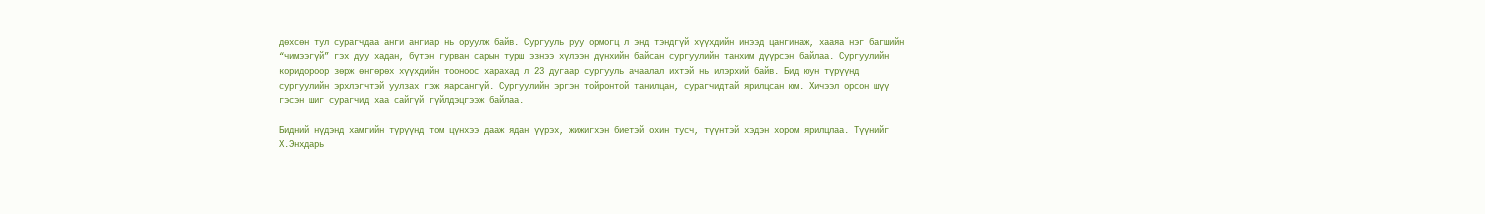дөхсөн тул сурагчдаа анги ангиар нь оруулж байв. Сургууль руу ормогц л энд тэндгүй хүүхдийн инээд цангинаж, хааяа нэг багшийн “чимээгүй” гэх дуу хадан, бүтэн гурван сарын турш эзнээ хүлээн дүнхийн байсан сургуулийн танхим дүүрсэн байлаа. Сургуулийн коридороор зөрж өнгөрөх хүүхдийн тооноос харахад л 23 дугаар сургууль ачаалал ихтэй нь илэрхий байв. Бид юун түрүүнд сургуулийн эрхлэгчтэй уулзах гэж яарсангүй. Сургуулийн эргэн тойронтой танилцан, сурагчидтай ярилцсан юм. Хичээл орсон шүү гэсэн шиг сурагчид хаа сайгүй гүйлдэцгээж байлаа.

Бидний нүдэнд хамгийн түрүүнд том цүнхээ дааж ядан үүрэх, жижигхэн биетэй охин тусч, түүнтэй хэдэн хором ярилцлаа. Түүнийг  Х.Энхдарь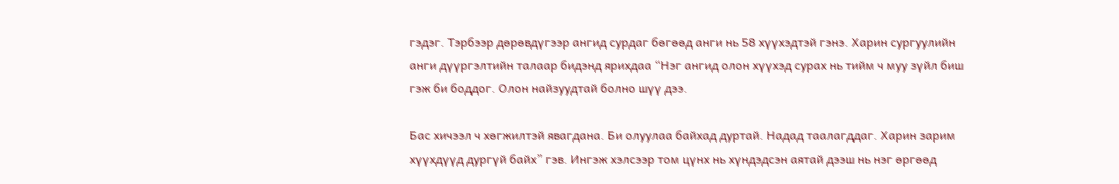гэдэг. Тэрбээр дөрөвдүгээр ангид сурдаг бөгөөд анги нь 58 хүүхэдтэй гэнэ. Харин сургуулийн анги дүүргэлтийн талаар бидэнд ярихдаа “Нэг ангид олон хүүхэд сурах нь тийм ч муу зүйл биш гэж би боддог. Олон найзуудтай болно шүү дээ.

Бас хичээл ч хөгжилтэй явагдана. Би олуулаа байхад дуртай. Надад таалагддаг. Харин зарим хүүхдүүд дургүй байх” гэв. Ингэж хэлсээр том цүнх нь хүндэдсэн аятай дээш нь нэг өргөөд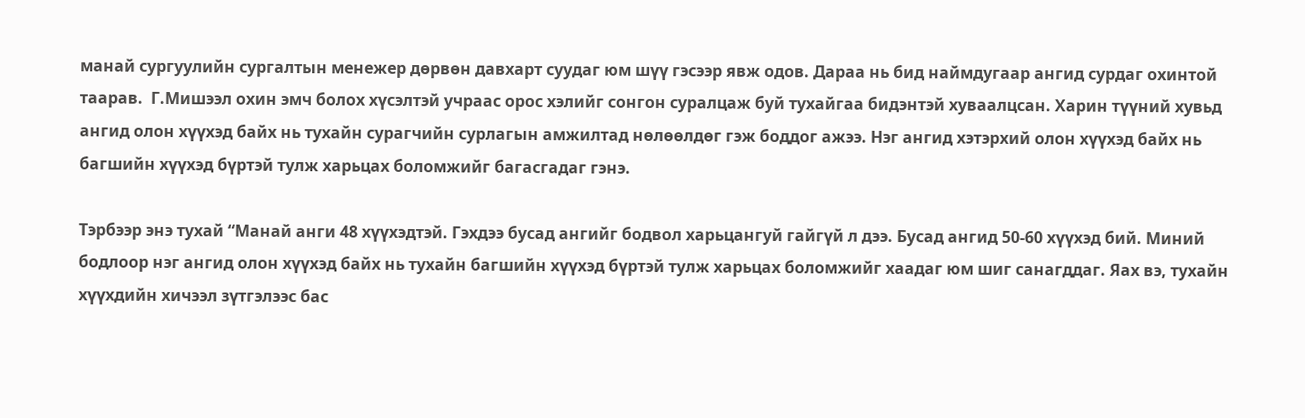манай сургуулийн сургалтын менежер дөрвөн давхарт суудаг юм шүү гэсээр явж одов. Дараа нь бид наймдугаар ангид сурдаг охинтой таарав.  Г.Мишээл охин эмч болох хүсэлтэй учраас орос хэлийг сонгон суралцаж буй тухайгаа бидэнтэй хуваалцсан. Харин түүний хувьд ангид олон хүүхэд байх нь тухайн сурагчийн сурлагын амжилтад нөлөөлдөг гэж боддог ажээ. Нэг ангид хэтэрхий олон хүүхэд байх нь багшийн хүүхэд бүртэй тулж харьцах боломжийг багасгадаг гэнэ.

Тэрбээр энэ тухай “Манай анги 48 хүүхэдтэй. Гэхдээ бусад ангийг бодвол харьцангуй гайгүй л дээ. Бусад ангид 50-60 хүүхэд бий. Миний бодлоор нэг ангид олон хүүхэд байх нь тухайн багшийн хүүхэд бүртэй тулж харьцах боломжийг хаадаг юм шиг санагддаг. Яах вэ, тухайн хүүхдийн хичээл зүтгэлээс бас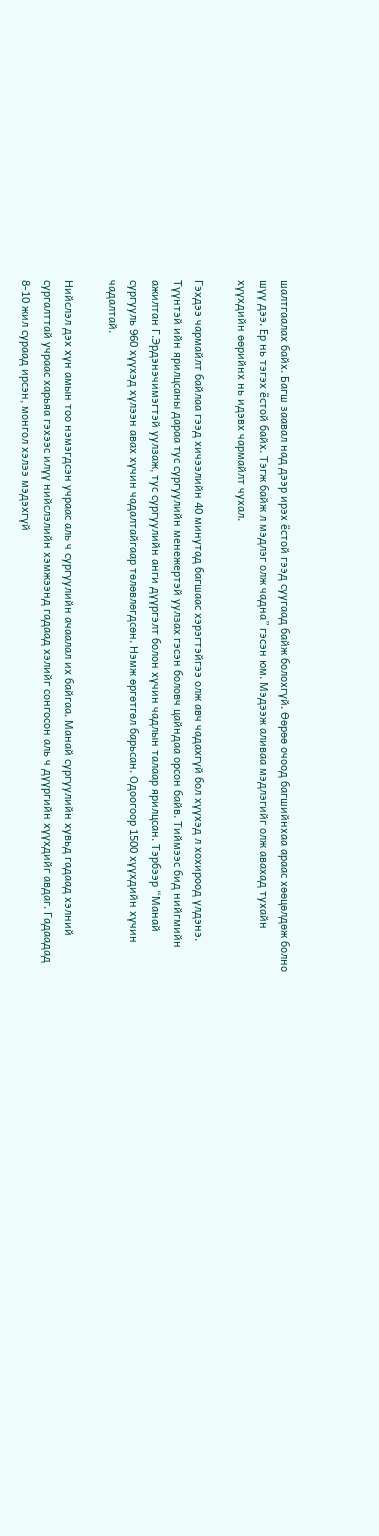шалтгаалах байх. Багш заавал над дээр ирэх ёстой гээд суугаад байж болохгүй. Өөрөө очоод багшийнхаа араас хөөцөлдөж болно шүү дээ. Ер нь тэгэх ёстой байх. Тэгж байж л мэдлэг олж чадна” гэсэн юм. Мэдээж аливаа мэдлэгийг олж авахад тухайн хүүхдийн өөрийнх нь идэвх чармайлт чухал.

Гэхдээ чармайлт байлаа гээд хичээлийн 40 минутад багшаас хэрэгтэйгээ олж авч чадахгүй бол хүүхэд л хохироод үлдэнэ. Түүнтэй ийн ярилцсаны дараа тус сургуулийн менежертэй уулзах гэсэн боловч цайндаа орсон байв. Тиймээс бид нийгмийн ажилтан Г.Эрдэнэчимэгтэй уулзаж, тус сургуулийн анги дүүргэлт болон хүчин чадлын талаар ярилцсан. Тэрбээр “Манай сургууль 960 хүүхэд хүлээн авах хүчин чадалтайгаар төлөвлөгдсөн. Нэмж өргөтгөл барьсан. Одоогоор 1500 хүүхдийн хүчин чадалтай.

Нийслэл дэх хүн амын тоо нэмэгдсэн учраас аль ч сургуулийн ачаалал их байгаа. Манай сургуулийн хувьд гадаад хэлний сургалттай учраас харьяа гэхээс илүү нийслэлийн хэмжээнд гадаад хэлийг сонгосон аль ч дүүргийн хүүхдийг авдаг. Гадаадад 8-10 жил сураад ирсэн, монгол хэлээ мэдэхгүй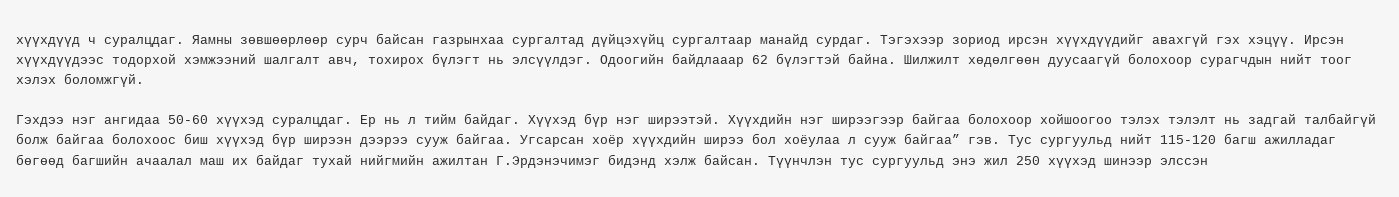хүүхдүүд ч суралцдаг. Яамны зөвшөөрлөөр сурч байсан газрынхаа сургалтад дүйцэхүйц сургалтаар манайд сурдаг. Тэгэхээр зориод ирсэн хүүхдүүдийг авахгүй гэх хэцүү. Ирсэн хүүхдүүдээс тодорхой хэмжээний шалгалт авч, тохирох бүлэгт нь элсүүлдэг. Одоогийн байдлааар 62 бүлэгтэй байна. Шилжилт хөдөлгөөн дуусаагүй болохоор сурагчдын нийт тоог хэлэх боломжгүй.

Гэхдээ нэг ангидаа 50-60 хүүхэд суралцдаг. Ер нь л тийм байдаг. Хүүхэд бүр нэг ширээтэй. Хүүхдийн нэг ширээгээр байгаа болохоор хойшоогоо тэлэх тэлэлт нь задгай талбайгүй болж байгаа болохоос биш хүүхэд бүр ширээн дээрээ сууж байгаа. Угсарсан хоёр хүүхдийн ширээ бол хоёулаа л сууж байгаа” гэв. Тус сургуульд нийт 115-120 багш ажилладаг бөгөөд багшийн ачаалал маш их байдаг тухай нийгмийн ажилтан Г.Эрдэнэчимэг бидэнд хэлж байсан. Түүнчлэн тус сургуульд энэ жил 250 хүүхэд шинээр элссэн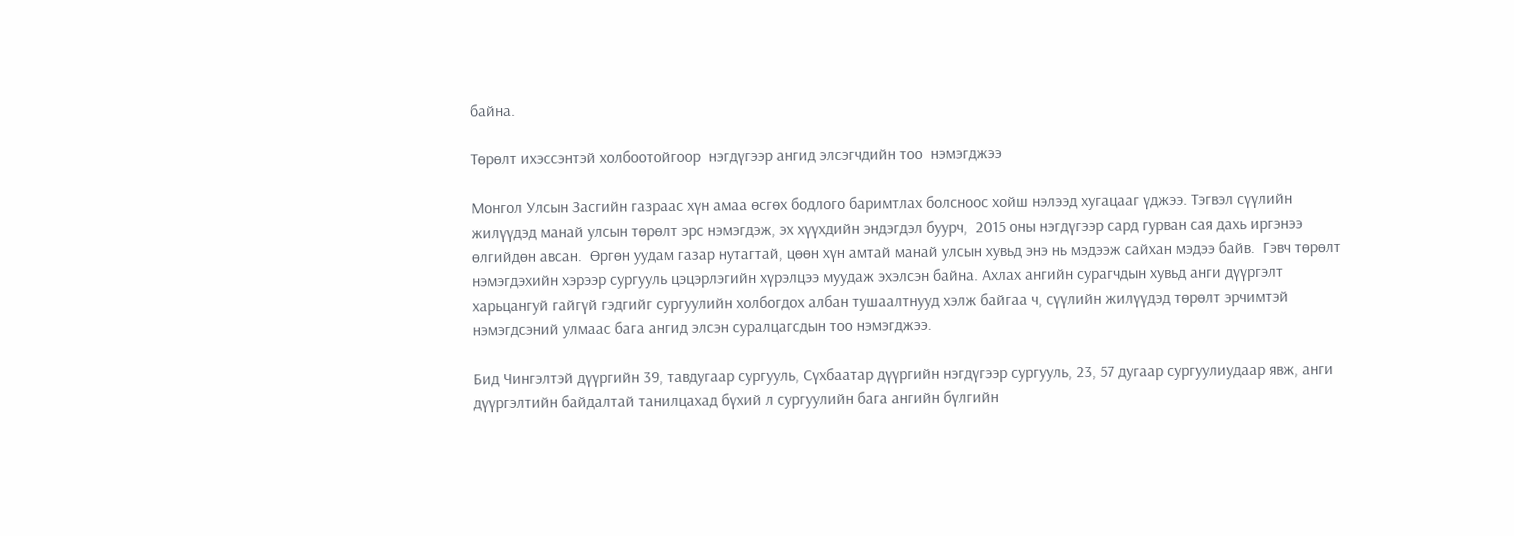байна.

Төрөлт ихэссэнтэй холбоотойгоор  нэгдүгээр ангид элсэгчдийн тоо  нэмэгджээ

Монгол Улсын Засгийн газраас хүн амаа өсгөх бодлого баримтлах болсноос хойш нэлээд хугацааг үджээ. Тэгвэл сүүлийн жилүүдэд манай улсын төрөлт эрс нэмэгдэж, эх хүүхдийн эндэгдэл буурч,  2015 оны нэгдүгээр сард гурван сая дахь иргэнээ өлгийдөн авсан.  Өргөн уудам газар нутагтай, цөөн хүн амтай манай улсын хувьд энэ нь мэдээж сайхан мэдээ байв.  Гэвч төрөлт нэмэгдэхийн хэрээр сургууль цэцэрлэгийн хүрэлцээ муудаж эхэлсэн байна. Ахлах ангийн сурагчдын хувьд анги дүүргэлт харьцангуй гайгүй гэдгийг сургуулийн холбогдох албан тушаалтнууд хэлж байгаа ч, сүүлийн жилүүдэд төрөлт эрчимтэй нэмэгдсэний улмаас бага ангид элсэн суралцагсдын тоо нэмэгджээ.

Бид Чингэлтэй дүүргийн 39, тавдугаар сургууль, Сүхбаатар дүүргийн нэгдүгээр сургууль, 23, 57 дугаар сургуулиудаар явж, анги дүүргэлтийн байдалтай танилцахад бүхий л сургуулийн бага ангийн бүлгийн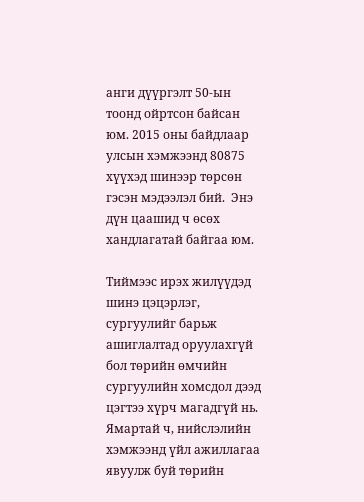анги дүүргэлт 50-ын тоонд ойртсон байсан юм. 2015 оны байдлаар улсын хэмжээнд 80875 хүүхэд шинээр төрсөн гэсэн мэдээлэл бий.  Энэ дүн цаашид ч өсөх хандлагатай байгаа юм.

Тиймээс ирэх жилүүдэд шинэ цэцэрлэг, сургуулийг барьж ашиглалтад оруулахгүй бол төрийн өмчийн сургуулийн хомсдол дээд цэгтээ хүрч магадгүй нь. Ямартай ч, нийслэлийн хэмжээнд үйл ажиллагаа явуулж буй төрийн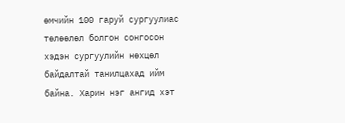өмчийн 100 гаруй сургуулиас төлөөлөл болгон сонгосон хэдэн сургуулийн нөхцөл байдалтай танилцахад ийм байна. Харин нэг ангид хэт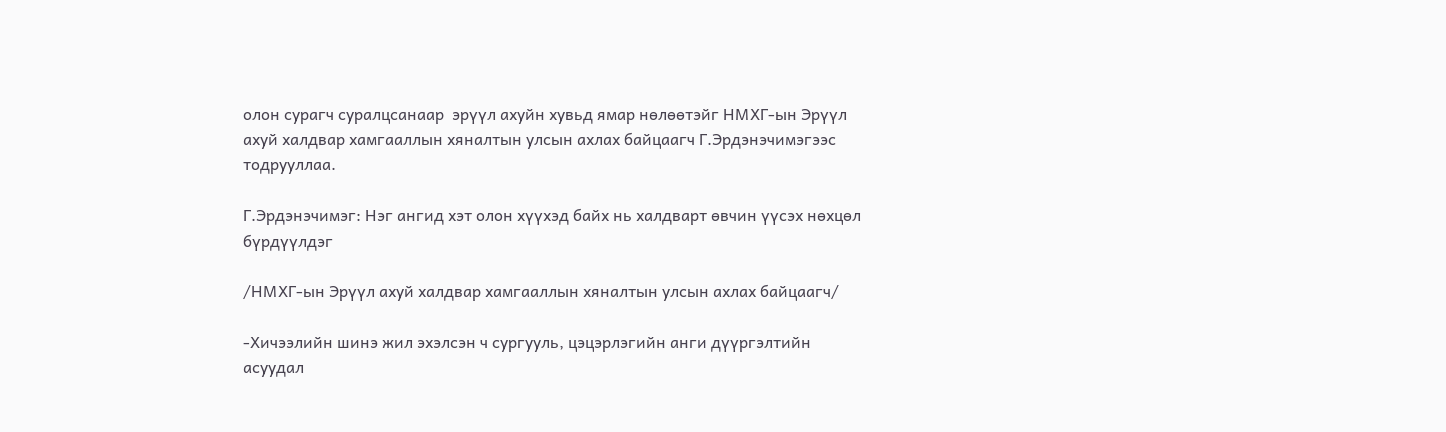олон сурагч суралцсанаар  эрүүл ахуйн хувьд ямар нөлөөтэйг НМХГ-ын Эрүүл ахуй халдвар хамгааллын хяналтын улсын ахлах байцаагч Г.Эрдэнэчимэгээс тодрууллаа.

Г.Эрдэнэчимэг: Нэг ангид хэт олон хүүхэд байх нь халдварт өвчин үүсэх нөхцөл бүрдүүлдэг

/НМХГ-ын Эрүүл ахуй халдвар хамгааллын хяналтын улсын ахлах байцаагч/

-Хичээлийн шинэ жил эхэлсэн ч сургууль, цэцэрлэгийн анги дүүргэлтийн асуудал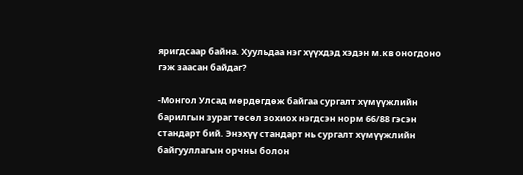яригдсаар байна. Хуульдаа нэг хүүхдэд хэдэн м.кв оногдоно гэж заасан байдаг?

-Монгол Улсад мөрдөгдөж байгаа сургалт хүмүүжлийн барилгын зураг төсөл зохиох нэгдсэн норм 66/88 гэсэн стандарт бий. Энэхүү стандарт нь сургалт хүмүүжлийн байгууллагын орчны болон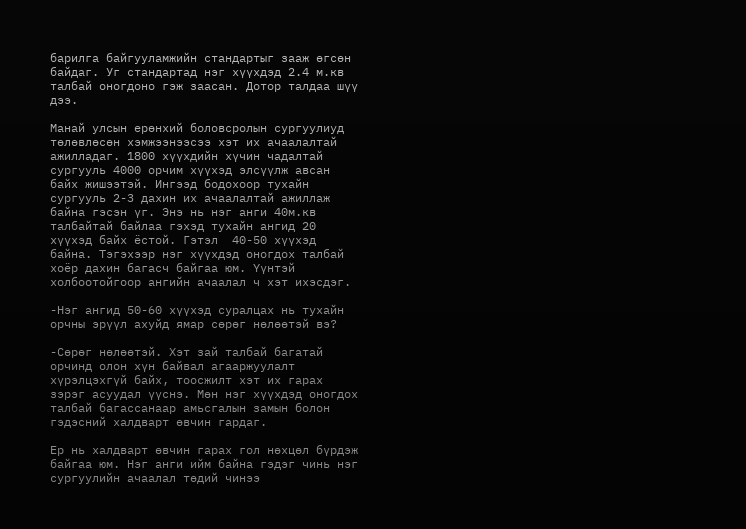барилга байгууламжийн стандартыг зааж өгсөн байдаг. Уг стандартад нэг хүүхдэд 2.4 м.кв талбай оногдоно гэж заасан. Дотор талдаа шүү дээ.

Манай улсын ерөнхий боловсролын сургуулиуд төлөвлөсөн хэмжээнээсээ хэт их ачаалалтай ажилладаг. 1800 хүүхдийн хүчин чадалтай сургууль 4000 орчим хүүхэд элсүүлж авсан байх жишээтэй. Ингээд бодохоор тухайн сургууль 2-3 дахин их ачаалалтай ажиллаж байна гэсэн үг. Энэ нь нэг анги 40м.кв талбайтай байлаа гэхэд тухайн ангид 20 хүүхэд байх ёстой. Гэтэл  40-50 хүүхэд байна. Тэгэхээр нэг хүүхдэд оногдох талбай хоёр дахин багасч байгаа юм. Үүнтэй  холбоотойгоор ангийн ачаалал ч хэт ихэсдэг.

-Нэг ангид 50-60 хүүхэд суралцах нь тухайн орчны эрүүл ахуйд ямар сөрөг нөлөөтэй вэ?

-Сөрөг нөлөөтэй. Хэт зай талбай багатай орчинд олон хүн байвал агааржуулалт хүрэлцэхгүй байх, тоосжилт хэт их гарах зэрэг асуудал үүснэ. Мөн нэг хүүхдэд оногдох талбай багассанаар амьсгалын замын болон гэдэсний халдварт өвчин гардаг.

Ер нь халдварт өвчин гарах гол нөхцөл бүрдэж байгаа юм. Нэг анги ийм байна гэдэг чинь нэг сургуулийн ачаалал төдий чинээ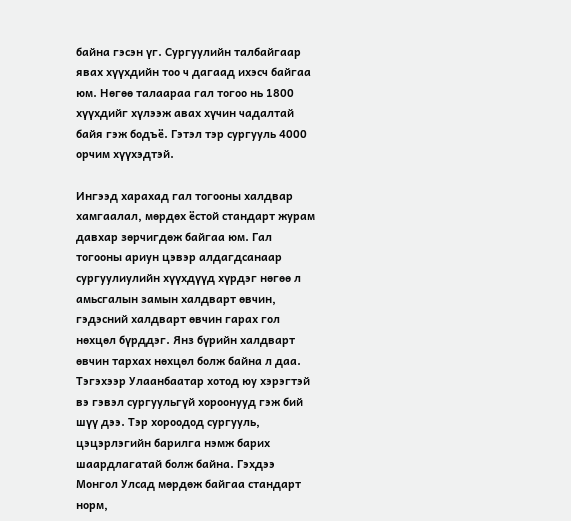байна гэсэн үг. Сургуулийн талбайгаар явах хүүхдийн тоо ч дагаад ихэсч байгаа юм. Нөгөө талаараа гал тогоо нь 1800 хүүхдийг хүлээж авах хүчин чадалтай байя гэж бодъё. Гэтэл тэр сургууль 4000 орчим хүүхэдтэй.

Ингээд харахад гал тогооны халдвар хамгаалал, мөрдөх ёстой стандарт журам давхар зөрчигдөж байгаа юм. Гал тогооны ариун цэвэр алдагдсанаар сургуулиулийн хүүхдүүд хүрдэг нөгөө л амьсгалын замын халдварт өвчин, гэдэсний халдварт өвчин гарах гол нөхцөл бүрддэг. Янз бүрийн халдварт өвчин тархах нөхцөл болж байна л даа. Тэгэхээр Улаанбаатар хотод юу хэрэгтэй вэ гэвэл сургуульгүй хороонууд гэж бий шүү дээ. Тэр хороодод сургууль, цэцэрлэгийн барилга нэмж барих шаардлагатай болж байна. Гэхдээ Монгол Улсад мөрдөж байгаа стандарт норм,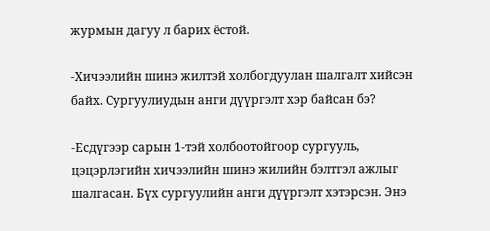журмын дагуу л барих ёстой.

-Хичээлийн шинэ жилтэй холбогдуулан шалгалт хийсэн байх. Сургуулиудын анги дүүргэлт хэр байсан бэ?

-Есдүгээр сарын 1-тэй холбоотойгоор сургууль, цэцэрлэгийн хичээлийн шинэ жилийн бэлтгэл ажлыг шалгасан. Бүх сургуулийн анги дүүргэлт хэтэрсэн. Энэ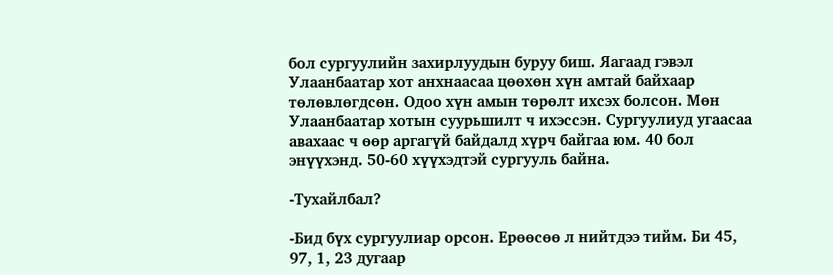бол сургуулийн захирлуудын буруу биш. Яагаад гэвэл Улаанбаатар хот анхнаасаа цөөхөн хүн амтай байхаар төлөвлөгдсөн. Одоо хүн амын төрөлт ихсэх болсон. Мөн Улаанбаатар хотын суурьшилт ч ихэссэн. Сургуулиуд угаасаа авахаас ч өөр аргагүй байдалд хүрч байгаа юм. 40 бол энүүхэнд. 50-60 хүүхэдтэй сургууль байна.

-Тухайлбал?

-Бид бүх сургуулиар орсон. Ерөөсөө л нийтдээ тийм. Би 45, 97, 1, 23 дугаар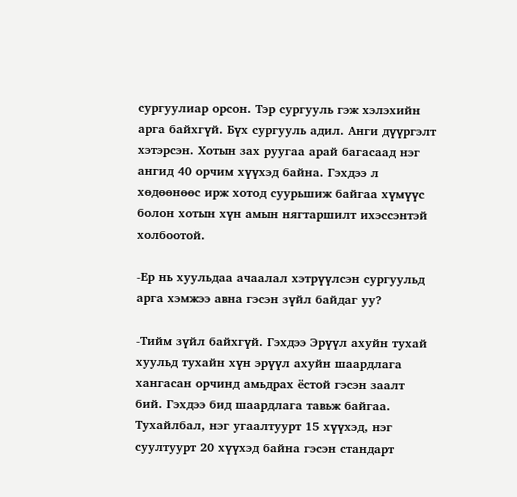сургуулиар орсон. Тэр сургууль гэж хэлэхийн арга байхгүй. Бүх сургууль адил. Анги дүүргэлт хэтэрсэн. Хотын зах руугаа арай багасаад нэг ангид 40 орчим хүүхэд байна. Гэхдээ л хөдөөнөөс ирж хотод суурьшиж байгаа хүмүүс болон хотын хүн амын нягтаршилт ихэссэнтэй холбоотой.

-Ер нь хуульдаа ачаалал хэтрүүлсэн сургуульд арга хэмжээ авна гэсэн зүйл байдаг уу?

-Тийм зүйл байхгүй. Гэхдээ Эрүүл ахуйн тухай хуульд тухайн хүн эрүүл ахуйн шаардлага хангасан орчинд амьдрах ёстой гэсэн заалт бий. Гэхдээ бид шаардлага тавьж байгаа. Тухайлбал, нэг угаалтуурт 15 хүүхэд, нэг суултуурт 20 хүүхэд байна гэсэн стандарт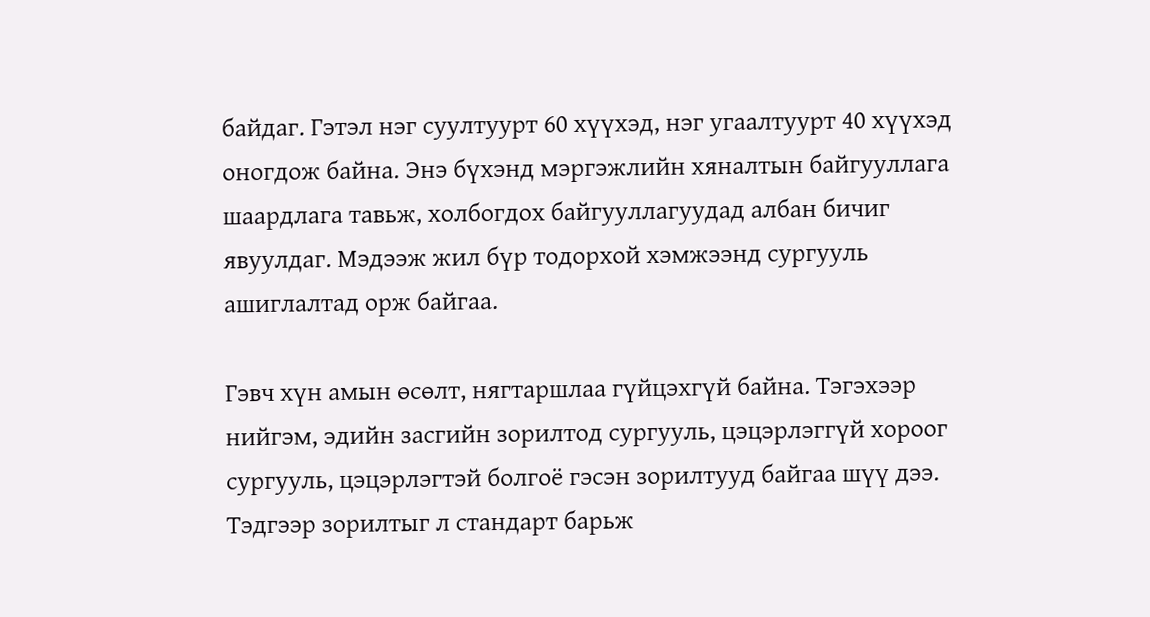байдаг. Гэтэл нэг суултуурт 60 хүүхэд, нэг угаалтуурт 40 хүүхэд оногдож байна. Энэ бүхэнд мэргэжлийн хяналтын байгууллага шаардлага тавьж, холбогдох байгууллагуудад албан бичиг явуулдаг. Мэдээж жил бүр тодорхой хэмжээнд сургууль ашиглалтад орж байгаа.

Гэвч хүн амын өсөлт, нягтаршлаа гүйцэхгүй байна. Тэгэхээр нийгэм, эдийн засгийн зорилтод сургууль, цэцэрлэггүй хороог сургууль, цэцэрлэгтэй болгоё гэсэн зорилтууд байгаа шүү дээ. Тэдгээр зорилтыг л стандарт барьж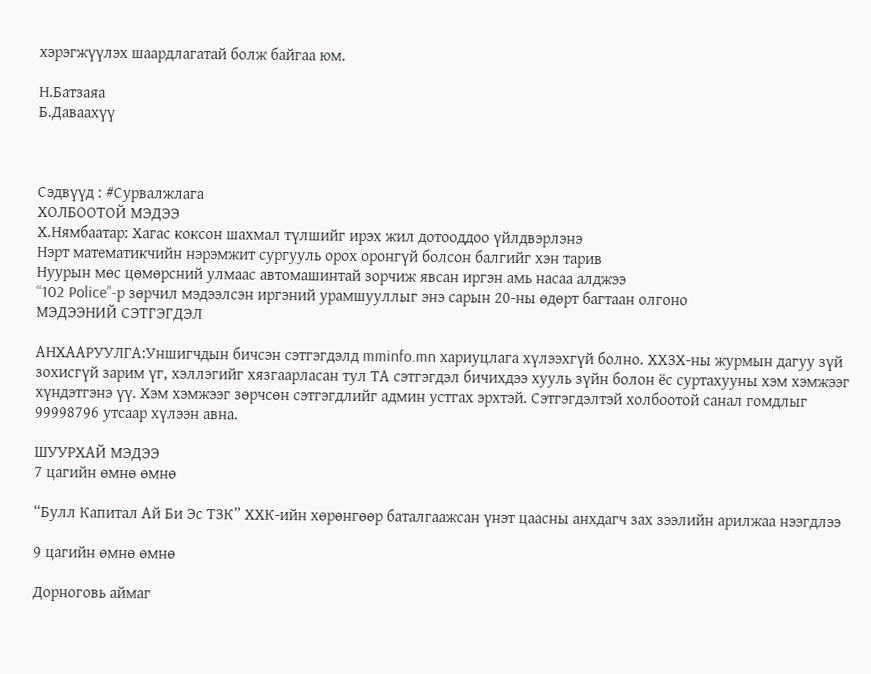хэрэгжүүлэх шаардлагатай болж байгаа юм.

Н.Батзаяа
Б.Даваахүү



Сэдвүүд : #Сурвалжлага
ХОЛБООТОЙ МЭДЭЭ
Х.Нямбаатар: Хагас коксон шахмал түлшийг ирэх жил дотооддоо үйлдвэрлэнэ
Нэрт математикчийн нэрэмжит сургууль орох оронгүй болсон балгийг хэн тарив
Нуурын мөс цөмөрсний улмаас автомашинтай зорчиж явсан иргэн амь насаа алджээ
“102 Police”-р зөрчил мэдээлсэн иргэний урамшууллыг энэ сарын 20-ны өдөрт багтаан олгоно
МЭДЭЭНИЙ СЭТГЭГДЭЛ

АНХААРУУЛГА:Уншигчдын бичсэн сэтгэгдэлд mminfo.mn хариуцлага хүлээхгүй болно. ХХЗХ-ны журмын дагуу зүй зохисгүй зарим үг, хэллэгийг хязгаарласан тул ТА сэтгэгдэл бичихдээ хууль зүйн болон ёс суртахууны хэм хэмжээг хүндэтгэнэ үү. Хэм хэмжээг зөрчсөн сэтгэгдлийг админ устгах эрхтэй. Сэтгэгдэлтэй холбоотой санал гомдлыг 99998796 утсаар хүлээн авна.

ШУУРХАЙ МЭДЭЭ
7 цагийн өмнө өмнө

“Булл Капитал Ай Би Эс ТЗК” ХХК-ийн хөрөнгөөр баталгаажсан үнэт цаасны анхдагч зах зээлийн арилжаа нээгдлээ

9 цагийн өмнө өмнө

Дорноговь аймаг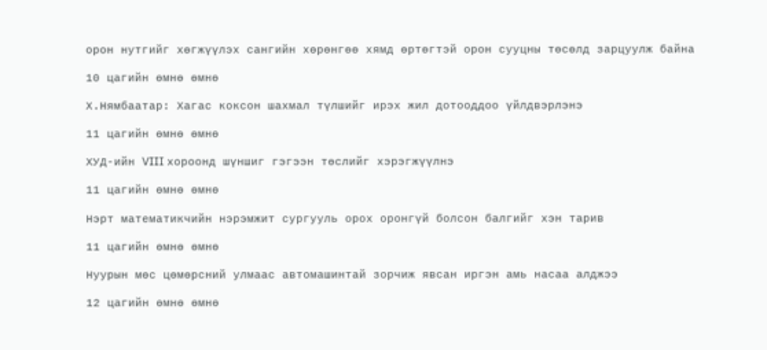орон нутгийг хөгжүүлэх сангийн хөрөнгөө хямд өртөгтэй орон сууцны төсөлд зарцуулж байна

10 цагийн өмнө өмнө

Х.Нямбаатар: Хагас коксон шахмал түлшийг ирэх жил дотооддоо үйлдвэрлэнэ

11 цагийн өмнө өмнө

ХУД-ийн VIII хороонд шүншиг гэгээн төслийг хэрэгжүүлнэ

11 цагийн өмнө өмнө

Нэрт математикчийн нэрэмжит сургууль орох оронгүй болсон балгийг хэн тарив

11 цагийн өмнө өмнө

Нуурын мөс цөмөрсний улмаас автомашинтай зорчиж явсан иргэн амь насаа алджээ

12 цагийн өмнө өмнө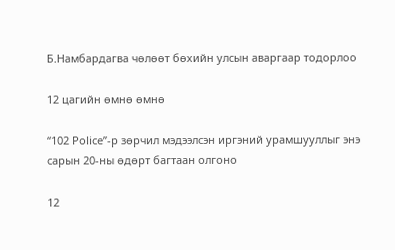Б.Намбардагва чөлөөт бөхийн улсын аваргаар тодорлоо

12 цагийн өмнө өмнө

“102 Police”-р зөрчил мэдээлсэн иргэний урамшууллыг энэ сарын 20-ны өдөрт багтаан олгоно

12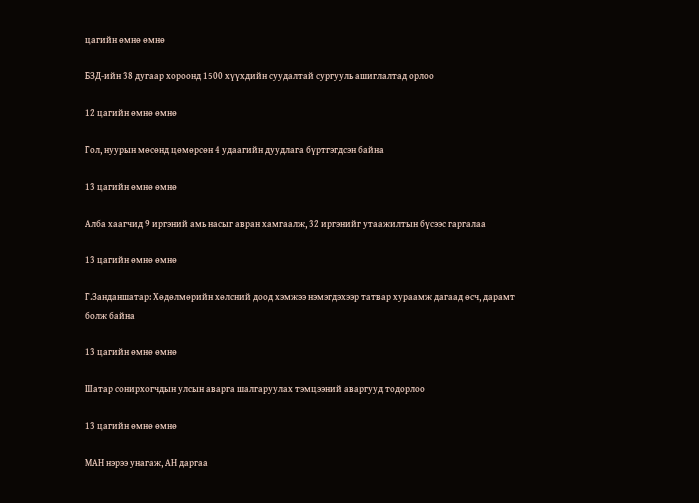цагийн өмнө өмнө

БЗД-ийн 38 дугаар хороонд 1500 хүүхдийн суудалтай сургууль ашиглалтад орлоо

12 цагийн өмнө өмнө

Гол, нуурын мөсөнд цөмөрсөн 4 удаагийн дуудлага бүртгэгдсэн байна

13 цагийн өмнө өмнө

Алба хаагчид 9 иргэний амь насыг авран хамгаалж, 32 иргэнийг утаажилтын бүсээс гаргалаа

13 цагийн өмнө өмнө

Г.Занданшатар: Хөдөлмөрийн хөлсний доод хэмжээ нэмэгдэхээр татвар хураамж дагаад өсч, дарамт болж байна

13 цагийн өмнө өмнө

Шатар сонирхогчдын улсын аварга шалгаруулах тэмцээний аваргууд тодорлоо

13 цагийн өмнө өмнө

МАН нэрээ унагаж, АН даргаа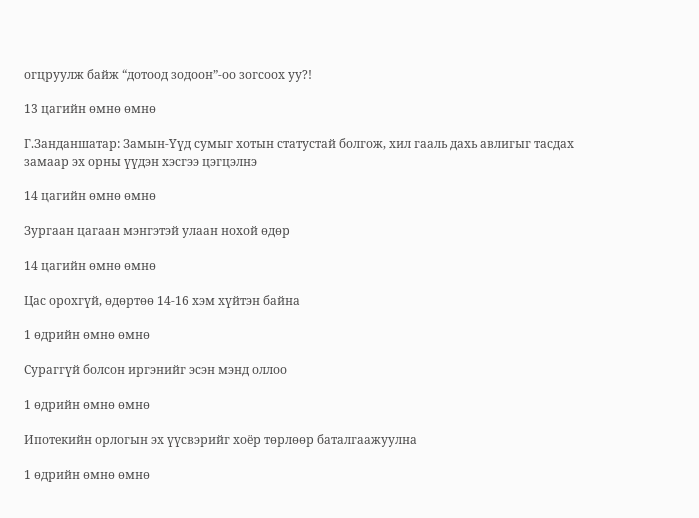огцруулж байж “дотоод зодоон”-оо зогсоох уу?!

13 цагийн өмнө өмнө

Г.Занданшатар: Замын-Үүд сумыг хотын статустай болгож, хил гааль дахь авлигыг тасдах замаар эх орны үүдэн хэсгээ цэгцэлнэ

14 цагийн өмнө өмнө

Зургаан цагаан мэнгэтэй улаан нохой өдөр

14 цагийн өмнө өмнө

Цас орохгүй, өдөртөө 14-16 хэм хүйтэн байна

1 өдрийн өмнө өмнө

Сураггүй болсон иргэнийг эсэн мэнд оллоо

1 өдрийн өмнө өмнө

Ипотекийн орлогын эх үүсвэрийг хоёр төрлөөр баталгаажуулна

1 өдрийн өмнө өмнө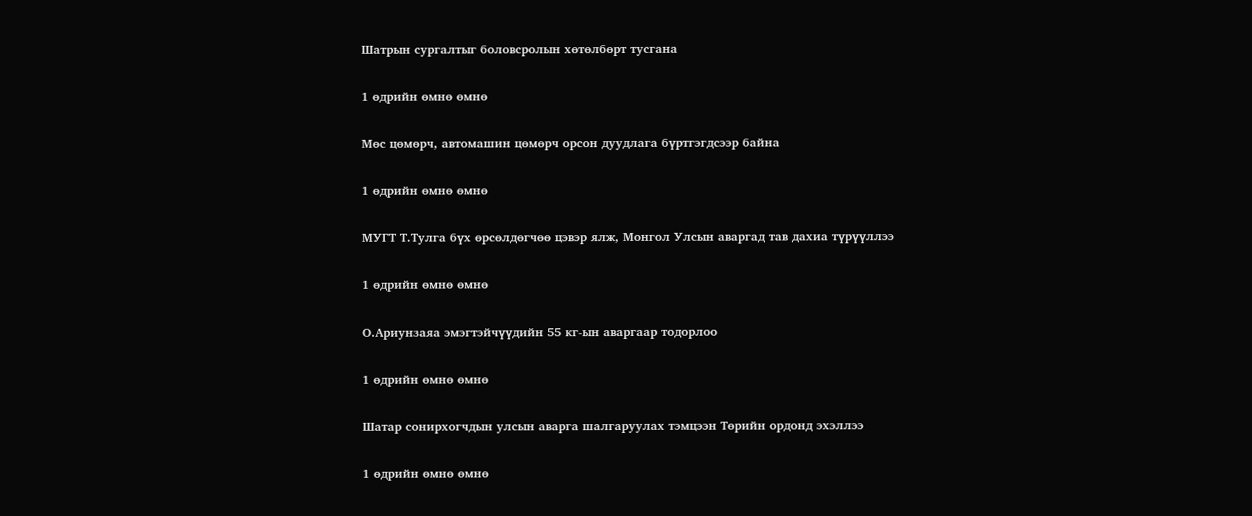Шатрын сургалтыг боловсролын хөтөлбөрт тусгана

1 өдрийн өмнө өмнө

Мөс цөмөрч, автомашин цөмөрч орсон дуудлага бүртгэгдсээр байна

1 өдрийн өмнө өмнө

МУГТ Т.Тулга бүх өрсөлдөгчөө цэвэр ялж, Монгол Улсын аваргад тав дахиа түрүүллээ

1 өдрийн өмнө өмнө

О.Ариунзаяа эмэгтэйчүүдийн 55 кг-ын аваргаар тодорлоо

1 өдрийн өмнө өмнө

Шатар сонирхогчдын улсын аварга шалгаруулах тэмцээн Төрийн ордонд эхэллээ

1 өдрийн өмнө өмнө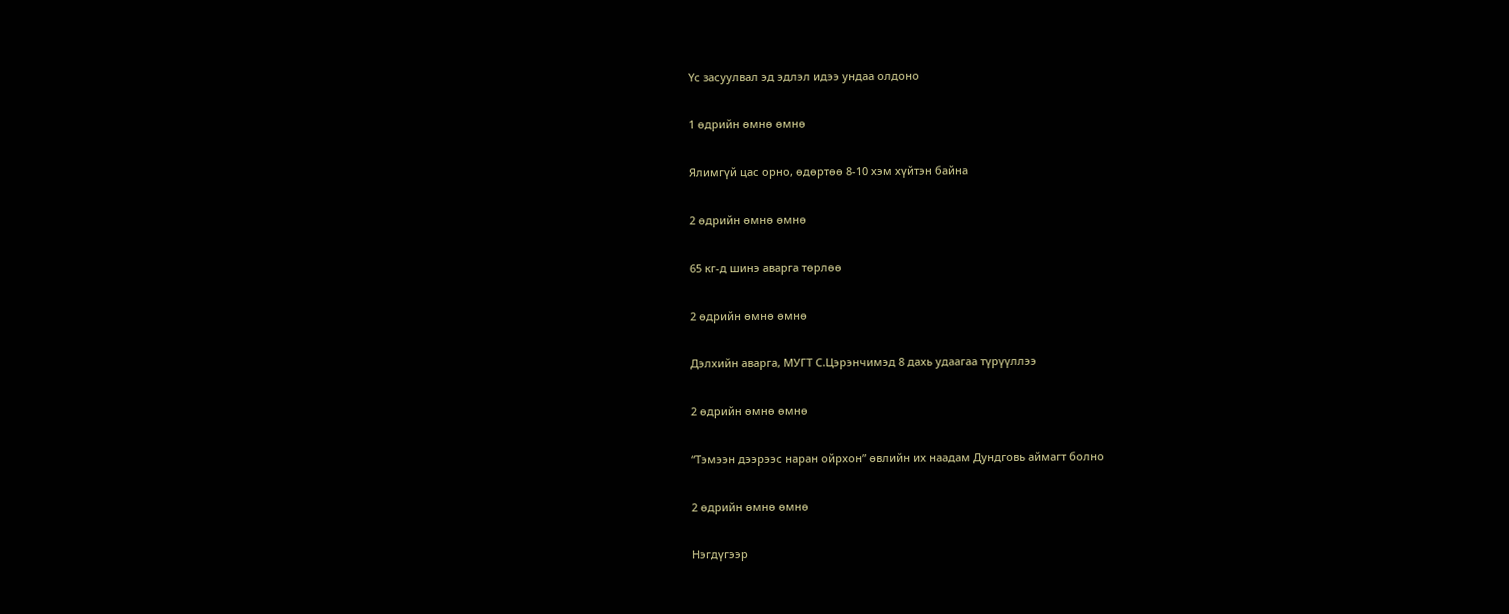Үс засуулвал эд эдлэл идээ ундаа олдоно

1 өдрийн өмнө өмнө

Ялимгүй цас орно, өдөртөө 8-10 хэм хүйтэн байна

2 өдрийн өмнө өмнө

65 кг-д шинэ аварга төрлөө

2 өдрийн өмнө өмнө

Дэлхийн аварга, МУГТ С.Цэрэнчимэд 8 дахь удаагаа түрүүллээ

2 өдрийн өмнө өмнө

“Тэмээн дээрээс наран ойрхон” өвлийн их наадам Дундговь аймагт болно

2 өдрийн өмнө өмнө

Нэгдүгээр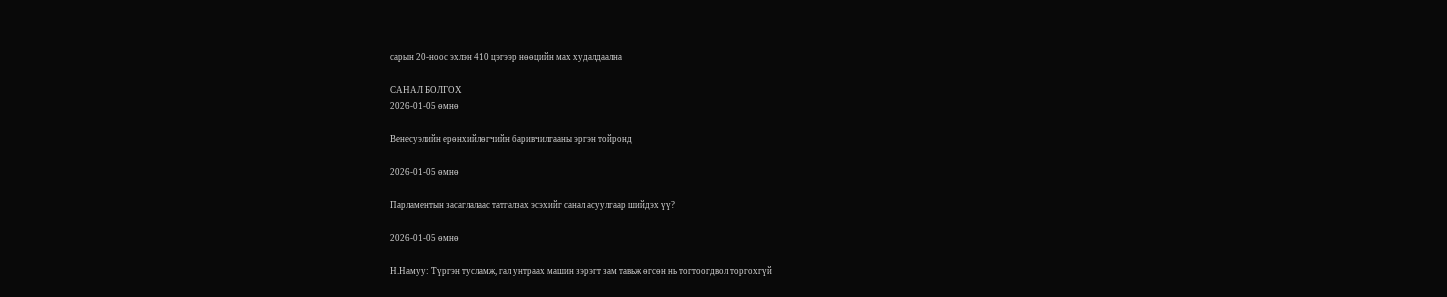сарын 20-ноос эхлэн 410 цэгээр нөөцийн мах худалдаална

САНАЛ БОЛГОХ
2026-01-05 өмнө

Венесуэлийн ерөнхийлөгчийн баривчилгааны эргэн тойронд

2026-01-05 өмнө

Парламентын засаглалаас татгалзах эсэхийг санал асуулгаар шийдэх үү?

2026-01-05 өмнө

Н.Намуу: Түргэн тусламж, гал унтраах машин зэрэгт зам тавьж өгсөн нь тогтоогдвол торгохгүй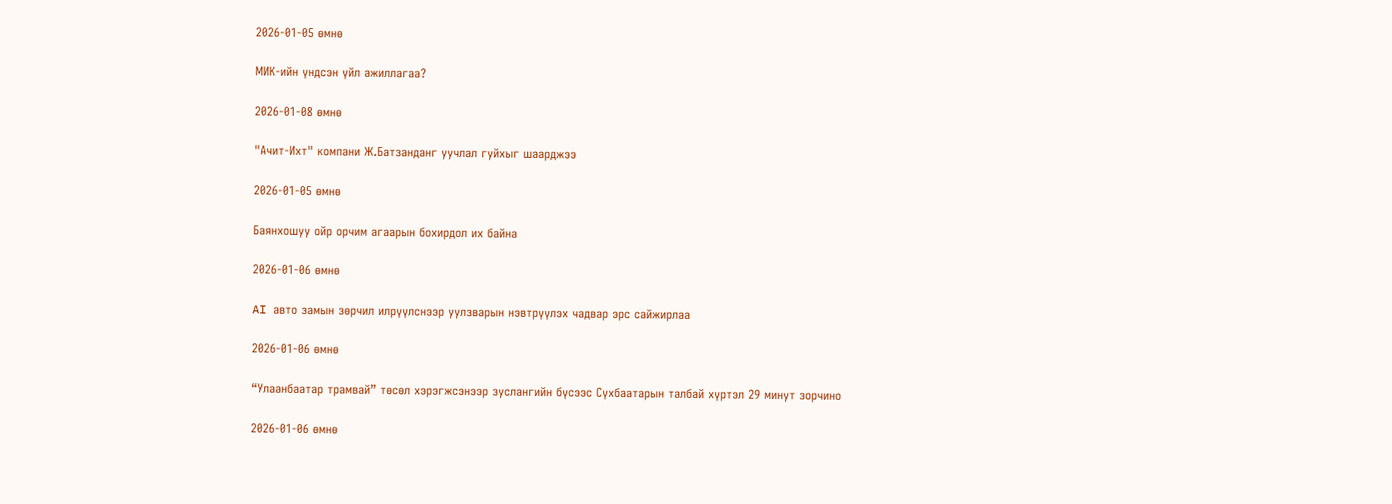2026-01-05 өмнө

МИК-ийн үндсэн үйл ажиллагаа?

2026-01-08 өмнө

"Ачит-Ихт" компани Ж.Батзанданг уучлал гуйхыг шаарджээ

2026-01-05 өмнө

Баянхошуу ойр орчим агаарын бохирдол их байна

2026-01-06 өмнө

AI авто замын зөрчил илрүүлснээр уулзварын нэвтрүүлэх чадвар эрс сайжирлаа

2026-01-06 өмнө

“Улаанбаатар трамвай” төсөл хэрэгжсэнээр зуслангийн бүсээс Сүхбаатарын талбай хүртэл 29 минут зорчино

2026-01-06 өмнө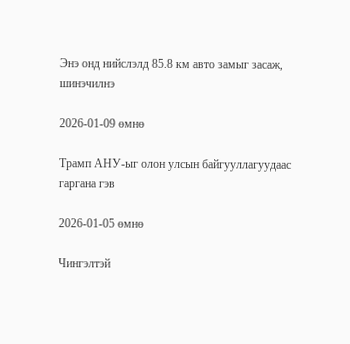Энэ онд нийслэлд 85.8 км авто замыг засаж, шинэчилнэ

2026-01-09 өмнө

Трамп АНУ-ыг олон улсын байгууллагуудаас гаргана гэв

2026-01-05 өмнө

Чингэлтэй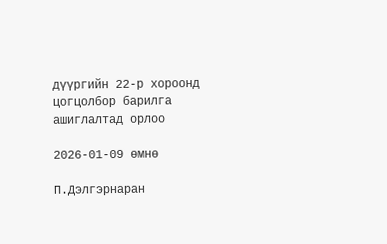дүүргийн 22-р хороонд цогцолбор барилга ашиглалтад орлоо

2026-01-09 өмнө

П.Дэлгэрнаран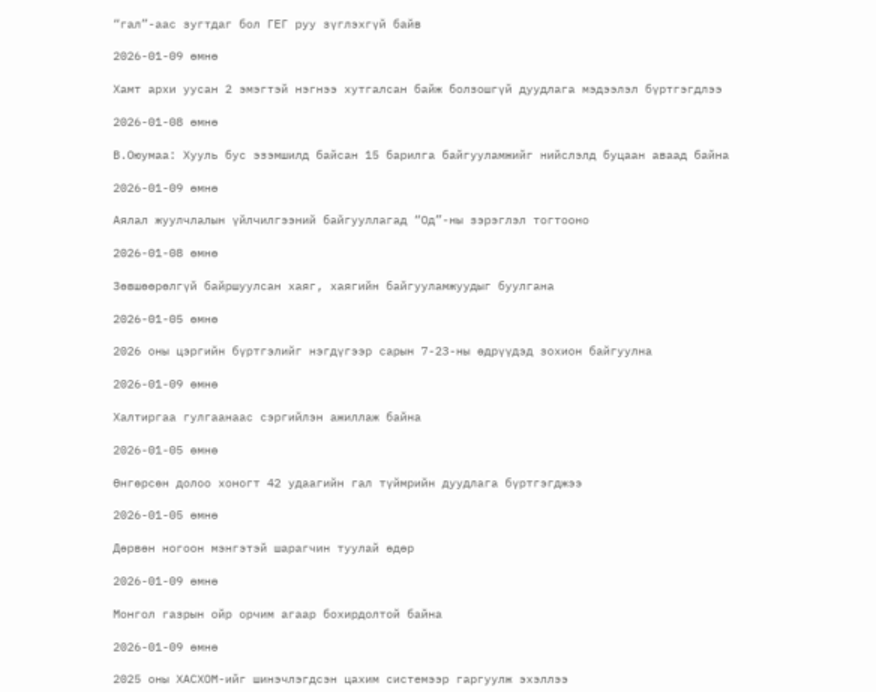“гал”-аас зугтдаг бол ГЕГ руу зүглэхгүй байв

2026-01-09 өмнө

Хамт архи уусан 2 эмэгтэй нэгнээ хутгалсан байж болзошгүй дуудлага мэдээлэл бүртгэгдлээ

2026-01-08 өмнө

В.Оюумаа: Хууль бус эзэмшилд байсан 15 барилга байгууламжийг нийслэлд буцаан аваад байна

2026-01-09 өмнө

Аялал жуулчлалын үйлчилгээний байгууллагад “Од”-ны зэрэглэл тогтооно

2026-01-08 өмнө

Зөвшөөрөлгүй байршуулсан хаяг, хаягийн байгууламжуудыг буулгана

2026-01-05 өмнө

2026 оны цэргийн бүртгэлийг нэгдүгээр сарын 7-23-ны өдрүүдэд зохион байгуулна

2026-01-09 өмнө

Халтиргаа гулгаанаас сэргийлэн ажиллаж байна

2026-01-05 өмнө

Өнгөрсөн долоо хоногт 42 удаагийн гал түймрийн дуудлага бүртгэгджээ

2026-01-05 өмнө

Дөрвөн ногоон мэнгэтэй шарагчин туулай өдөр

2026-01-09 өмнө

Монгол газрын ойр орчим агаар бохирдолтой байна

2026-01-09 өмнө

2025 оны ХАСХОМ-ийг шинэчлэгдсэн цахим системээр гаргуулж эхэллээ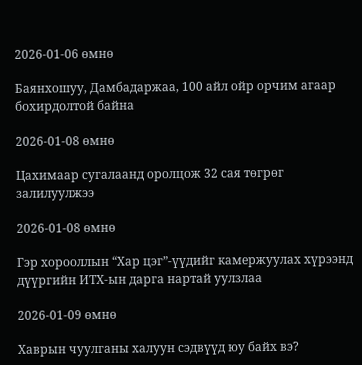2026-01-06 өмнө

Баянхошуу, Дамбадаржаа, 100 айл ойр орчим агаар бохирдолтой байна

2026-01-08 өмнө

Цахимаар сугалаанд оролцож 32 сая төгрөг залилуулжээ

2026-01-08 өмнө

Гэр хорооллын “Хар цэг”-үүдийг камержуулах хүрээнд дүүргийн ИТХ-ын дарга нартай уулзлаа

2026-01-09 өмнө

Хаврын чуулганы халуун сэдвүүд юу байх вэ?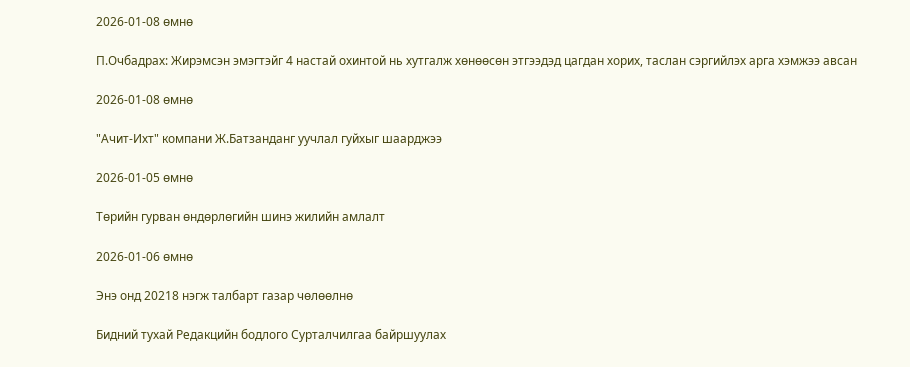2026-01-08 өмнө

П.Очбадрах: Жирэмсэн эмэгтэйг 4 настай охинтой нь хутгалж хөнөөсөн этгээдэд цагдан хорих, таслан сэргийлэх арга хэмжээ авсан

2026-01-08 өмнө

"Ачит-Ихт" компани Ж.Батзанданг уучлал гуйхыг шаарджээ

2026-01-05 өмнө

Төрийн гурван өндөрлөгийн шинэ жилийн амлалт

2026-01-06 өмнө

Энэ онд 20218 нэгж талбарт газар чөлөөлнө

Бидний тухай Редакцийн бодлого Сурталчилгаа байршуулах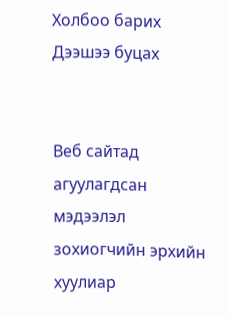Холбоо барих Дээшээ буцах


Веб сайтад агуулагдсан мэдээлэл зохиогчийн эрхийн хуулиар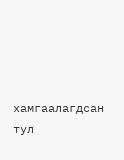хамгаалагдсан тул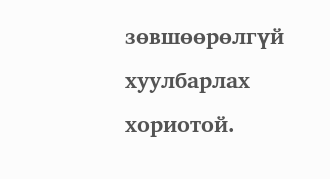зөвшөөрөлгүй хуулбарлах хориотой.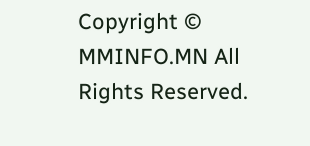Copyright © MMINFO.MN All Rights Reserved.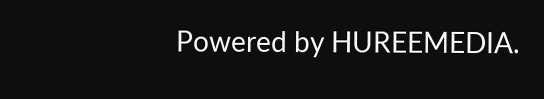Powered by HUREEMEDIA.